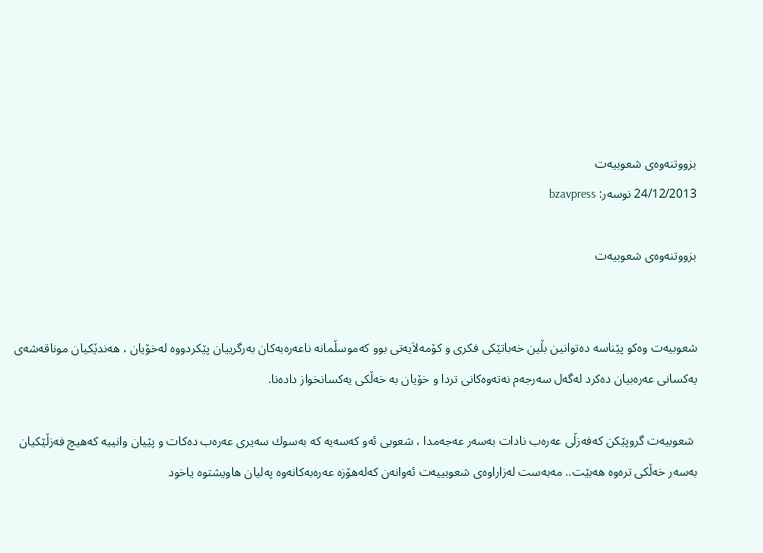بزووتنه‌وه‌ی‌ شعوبیه‌ت
24/12/2013 نوسەر: bzavpress

بزووتنه‌وه‌ی‌ شعوبیه‌ت


شعوبیه‌ت وه‌كو پێناسه‌ ده‌توانین بڵین خه‌باتێكی‌ فكری‌ و كۆمه‌لاَیه‌تی‌ بوو كه‌موسڵمانه‌ ناعه‌ره‌به‌كان به‌رگرییان پێكردووه‌ له‌خۆیان ، هه‌ندێكیان موناقه‌شه‌ی‌ یه‌كسانی‌ عه‌ره‌بیان ده‌كرد له‌گه‌ل سه‌رجه‌م نه‌ته‌وه‌كانی‌ تردا و خۆیان به‌ خه‌ڵكی‌ یه‌كسانخواز داده‌نا.

 شعوبیه‌ت گروپێكن كه‌فه‌زڵی‌ عه‌ره‌ب نادات به‌سه‌ر عه‌جه‌مدا ، شعوبی‌ ئه‌و كه‌سه‌یه‌ كه‌ به‌سوك سه‌یری‌ عه‌ره‌ب ده‌كات و پێیان وانییه‌ كه‌هیچ فه‌زڵێكیان به‌سه‌ر خه‌ڵكی‌ تره‌وه‌ هه‌بێت.. مه‌به‌ست له‌زاراوه‌ی‌ شعوبییه‌ت ئه‌وانه‌ن كه‌له‌هۆزه‌ عه‌ره‌به‌كانه‌وه‌ په‌لیان هاویشتوه‌ یاخود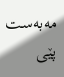مه‌به‌ست پێی‌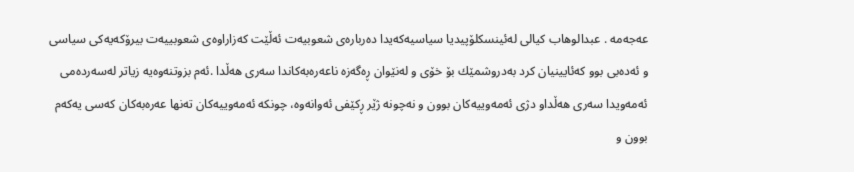عه‌جه‌مه‌ . عبدالوهاب كیالی‌ له‌ئینسكلۆپیدیا سیاسیه‌كه‌یدا ده‌رباره‌ی‌ شعوبیه‌ت ئه‌ڵێت كه‌زاراوه‌ی‌ شعوبییه‌ت بیرۆكه‌یه‌كی‌ سیاسی‌ و ئه‌ده‌بی‌ بوو كه‌ئایینیان كرد به‌دروشمێك بۆ خۆی‌ و له‌نێوان ڕه‌گه‌زه‌ ناعه‌ره‌به‌كاندا سه‌ری‌ هه‌ڵدا .ئه‌م بزوتنه‌وه‌یه‌ زیاتر له‌سه‌رده‌می‌ ئه‌مه‌ویدا سه‌ری‌ هه‌ڵداو دژی‌ ئه‌مه‌وییه‌كان بوون و نه‌چونه‌ ژێر ڕكێفی‌ ئه‌وانه‌وه‌، چونكه‌ ئه‌مه‌وییه‌كان ته‌نها عه‌ره‌به‌كان كه‌سی‌ یه‌كه‌م بوون و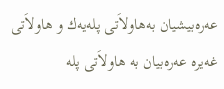عه‌ره‌بیشیان به‌هاولاَتی‌ پله‌یه‌ك و هاولاَتی‌ غه‌یره‌ عه‌ره‌بیان به‌ هاولاَتی‌ پله‌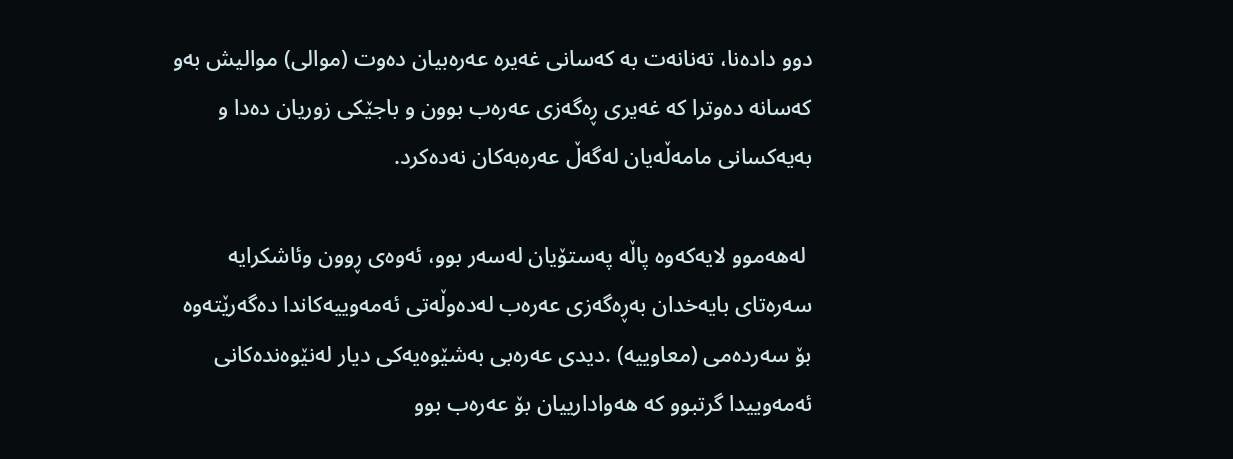دوو داده‌نا، ته‌نانه‌ت به‌ كه‌سانی‌ غه‌یره‌ عه‌ره‌بیان ده‌وت (موالی‌) موالیش به‌و كه‌سانه‌ ده‌وترا كه‌ غه‌یری‌ ڕه‌گه‌زی‌ عه‌ره‌ب بوون و باجێكی‌ زوریان ده‌دا و به‌یه‌كسانی‌ مامه‌ڵه‌یان له‌گه‌ڵ عه‌ره‌به‌كان نه‌ده‌كرد.

 له‌هه‌موو لایه‌كه‌وه‌ پاڵه‌ په‌ستۆیان له‌سه‌ر بوو، ئه‌وه‌ی‌ ڕوون وئاشكرایه‌ سه‌ره‌تای‌ بایه‌خدان به‌ڕه‌گه‌زی‌ عه‌ره‌ب له‌ده‌وڵه‌تی‌ ئه‌مه‌وییه‌كاندا ده‌گه‌رێته‌وه‌ بۆ سه‌رده‌می‌ (معاوییه‌) .دیدی‌ عه‌ره‌بی‌ به‌شێوه‌یه‌كی‌ دیار له‌نێوه‌نده‌كانی‌ ئه‌مه‌وییدا گرتبوو كه‌ هه‌وادارییان بۆ عه‌ره‌ب بوو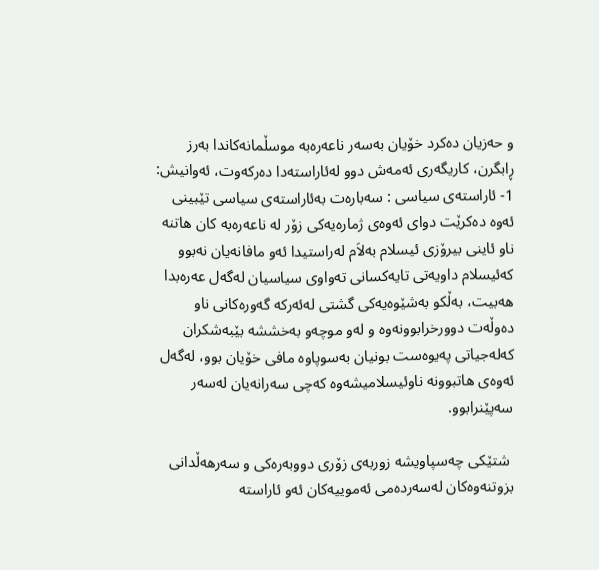و حه‌زیان ده‌كرد خۆیان به‌سه‌ر ناعه‌ره‌به‌ موسڵمانه‌كاندا به‌رز ڕابگرن، كاریگه‌ری‌ ئه‌مه‌ش دوو له‌ئاراسته‌دا ده‌ركه‌وت، ئه‌وانیش:
1- ئاراسته‌ی‌ سیاسی‌ : سه‌باره‌ت به‌ئاراسته‌ی‌ سیاسی‌ تێبینی‌ ئه‌وه‌ ده‌كرێت دوای‌ ئه‌وه‌ی‌ ژماره‌یه‌كی‌ زۆر له‌ ناعه‌ره‌به‌ كان هاتنه‌ ناو ئاینی‌ بیرۆزی‌ ئیسلام به‌لاَم له‌راستیدا ئه‌و مافانه‌یان نه‌بوو كه‌ئیسلام داویه‌تی‌ تایه‌كسانی‌ ته‌واوی‌ سیاسیان له‌گه‌ل عه‌ره‌بدا هه‌بیت، به‌ڵكو به‌شێوه‌یه‌كی‌ گشتی‌ له‌ئه‌ركه‌ گه‌وره‌كانی‌ ناو ده‌وڵه‌ت دوورخرابوونه‌وه‌ و له‌و موچه‌و به‌خششه‌ بێبه‌شكران كه‌له‌جیاتی‌ په‌یوه‌ست بونیان به‌سوپاوه‌ مافی‌ خۆیان بوو، له‌گه‌ل ئه‌وه‌ی‌ هاتبوونه‌ ناوئیسلامیشه‌وه‌ كه‌چی‌ سه‌رانه‌یان له‌سه‌ر سه‌پێنرابوو.

 شتێكی‌ چه‌سپاویشه‌ زوربه‌ی‌ زۆری‌ دووبه‌ره‌كی‌ و سه‌رهه‌ڵدانی‌ بزوتنه‌وه‌كان له‌سه‌رده‌می‌ ئه‌موییه‌كان ئه‌و ئاراسته‌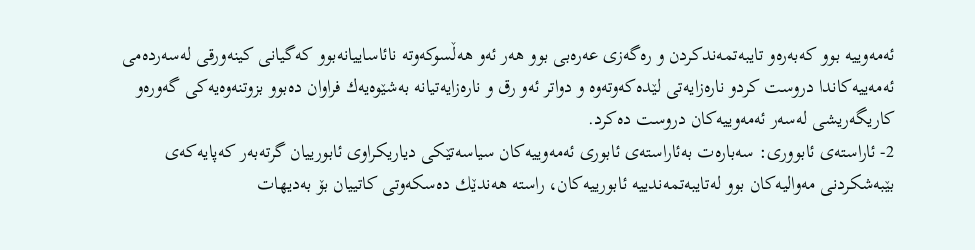ئه‌مه‌وییه‌ بوو كه‌به‌ره‌و تایبه‌تمه‌ندكردن و ره‌گه‌زی‌ عه‌ره‌بی‌ بوو هه‌ر ئه‌و هه‌ڵسوكه‌وته‌ نائاساییانه‌بوو كه‌گیانی‌ كینه‌ورقی‌ له‌سه‌رده‌می‌ ئه‌مه‌ییه‌كاندا دروست كردو ناره‌زایه‌تی‌ لێده‌كه‌وته‌وه‌ و دواتر ئه‌و رق و ناره‌زایه‌تیانه‌ به‌شێوه‌یه‌ك فراوان ده‌بوو بزوتنه‌وه‌یه‌كی‌ گه‌وره‌و كاریگه‌ریشی‌ له‌سه‌ر ئه‌مه‌وییه‌كان دروست ده‌كرد.
2- ئاراسته‌ی‌ ئابووری‌: سه‌باره‌ت به‌ئاراسته‌ی‌ ئابوری‌ ئه‌مه‌وییه‌كان سیاسه‌تێكی‌ دیاریكراوی ئابورییان گرته‌به‌ر كه‌پایه‌كه‌ی‌ بێبه‌شكردنی‌ مه‌والیه‌كان بوو له‌تایبه‌تمه‌ندییه‌ ئابورییه‌كان، راسته‌ هه‌ندێك ده‌سكه‌وتی‌ كاتییان بۆ به‌دیهات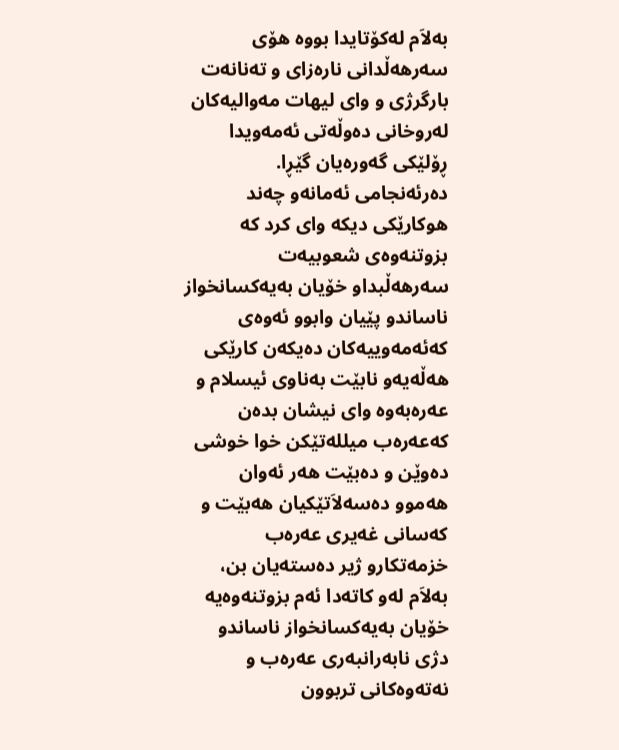به‌لاَم له‌كۆتایدا بووه‌ هۆی‌ سه‌رهه‌ڵدانی‌ ناره‌زای‌ و ته‌نانه‌ت بارگرژی‌ و وای‌ لیهات مه‌والیه‌كان له‌روخانی‌ ده‌وڵه‌تی‌ ئه‌مه‌ویدا ڕۆلێكی‌ گه‌وره‌یان گێڕا. ده‌رئه‌نجامی‌ ئه‌مانه‌و چه‌ند هوكارێكی‌ دیكه‌ وای‌ كرد كه‌ بزوتنه‌وه‌ی‌ شعوبیه‌ت سه‌رهه‌ڵبداو خۆیان به‌یه‌كسانخواز ناساندو پێیان وابوو ئه‌وه‌ی‌ كه‌ئه‌مه‌وییه‌كان ده‌یكه‌ن كارێكی‌ هه‌ڵه‌یه‌و نابێت به‌ناوی‌ ئیسلام و عه‌ره‌به‌وه‌ وای‌ نیشان بده‌ن كه‌عه‌ره‌ب میلله‌تێكن خوا خوشی‌ ده‌وێن و ده‌بێت هه‌ر ئه‌وان هه‌موو ده‌سه‌لاَتێكیان هه‌بێت و كه‌سانی‌ غه‌یری‌ عه‌ره‌ب خزمه‌تكارو ژیر ده‌سته‌یان بن، به‌لاَم له‌و كاته‌دا ئه‌م بزوتنه‌وه‌یه‌ خۆیان به‌یه‌كسانخواز ناساندو دژی‌ نابه‌رانبه‌ری‌ عه‌ره‌ب و نه‌ته‌وه‌كانی‌ تربوون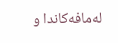له‌مافه‌كاندا و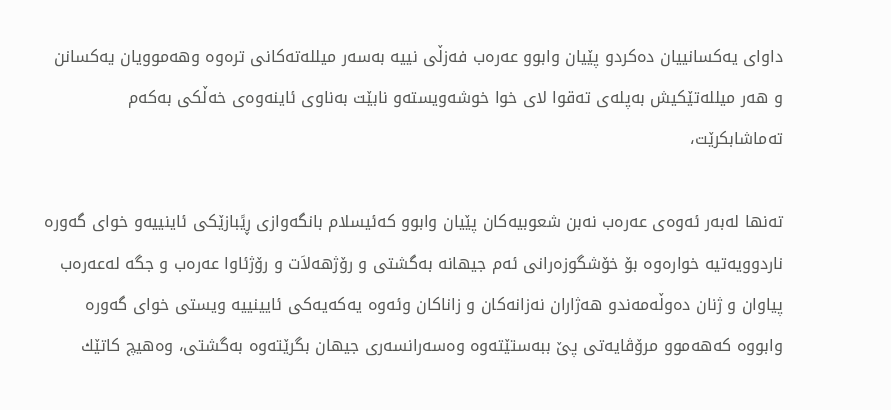داوای‌ یه‌كسانییان ده‌كردو پێیان وابوو عه‌ره‌ب فه‌زڵی‌ نییه‌ به‌سه‌ر میلله‌ته‌كانی‌ تره‌وه‌ وهه‌موویان یه‌كسانن و هه‌ر میلله‌تێكیش به‌پله‌ی‌ ته‌قوا لای‌ خوا خوشه‌ویسته‌و نابێت به‌ناوی‌ ئاینه‌وه‌ی‌ خه‌ڵكی‌ به‌كه‌م ته‌ماشابكرێت،

ته‌نها له‌به‌ر ئه‌وه‌ی‌ عه‌ره‌ب نه‌بن شعوبیه‌كان پێیان وابوو كه‌ئیسلام بانگه‌وازی‌ ڕیًبازێكی‌ ئاینییه‌و خوای‌ گه‌وره‌ ناردوویه‌تیه‌ خواره‌وه‌ بۆ خۆشگوزه‌رانی‌ ئه‌م جیهانه‌ به‌گشتی‌ و رۆژهه‌لاَت و رۆژئاوا عه‌ره‌ب و جگه‌ له‌عه‌ره‌ب پیاوان و ژنان ده‌وڵه‌مه‌ندو هه‌ژاران نه‌زانه‌كان و زاناكان وئه‌وه‌ یه‌كه‌یه‌كی‌ ئایینییه‌ ویستی‌ خوای‌ گه‌وره‌ وابووه‌ كه‌هه‌موو مرۆڤایه‌تی‌ پێ‌ ببه‌ستێته‌وه‌ وه‌سه‌رانسه‌ری‌ جیهان بگرێته‌وه‌ به‌گشتی‌، وه‌هیچ كاتێك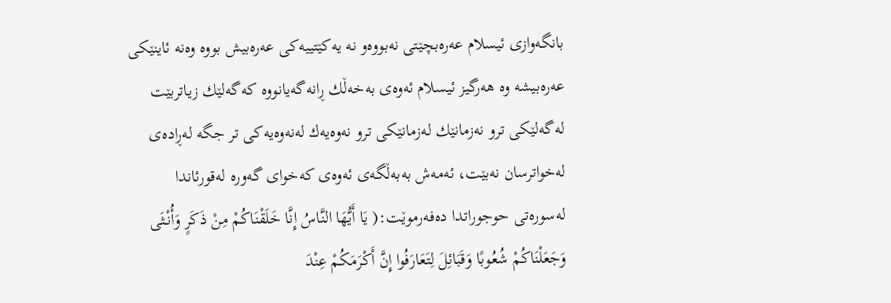بانگه‌وازی‌ ئیسلام عه‌ره‌بچێتی‌ نه‌بووه‌و نه‌ یه‌كێتییه‌كی‌ عه‌ره‌بیش بووه‌ وه‌نه‌ ئاینێكی‌ عه‌ره‌بیشه‌ وه‌ هه‌رگیز ئیسلام ئه‌وه‌ی‌ به‌خه‌ڵك ڕانه‌گه‌یانووه‌ كه‌گه‌لێك زیاتربێت له‌گه‌لێكی‌ ترو نه‌زمانێك له‌زمانێكی‌ ترو نه‌وه‌یه‌ك له‌نه‌وه‌یه‌كی‌ تر جگه‌ له‌ڕاده‌ی‌ له‌خواترسان نه‌بێت، ئه‌مه‌ش به‌به‌ڵگه‌ی‌ ئه‌وه‌ی‌ كه‌خوای‌ گه‌وره‌ له‌قورئاندا له‌سوره‌تی‌ حوجوراتدا ده‌فه‌رموێت:( يَا أَيُّهَا النَّاسُ إِنَّا خَلَقْنَاكُمْ مِنْ ذَكَرٍ وَأُنْثَى وَجَعَلْنَاكُمْ شُعُوبًا وَقَبَائِلَ لِتَعَارَفُوا إِنَّ أَكْرَمَكُمْ عِنْدَ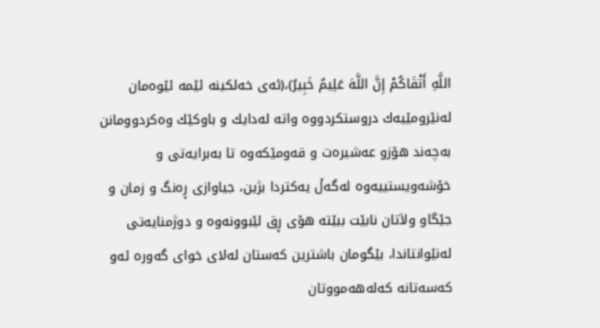اللَّهِ أَتْقَاكُمْ إِنَّ اللَّهَ عَلِيمٌ خَبِيرٌ)،(ئه‌ی‌ خه‌لكینه‌ ئێمه‌ ئێوه‌مان له‌نێرومێیه‌ك دروستكردووه‌ واته‌ له‌دایك و باوكێك وه‌كردوومانن به‌چه‌ند هۆزو عه‌شیره‌ت و قه‌ومێكه‌وه‌ تا به‌برایه‌تی‌ و خۆشه‌ویستییه‌وه‌ له‌گه‌ڵ یه‌كتردا بژین، جیاوازی‌ ڕه‌نگ و زمان و جێگاو ولاَتان نابێت ببێته‌ هۆی‌ ڕق لێبوونه‌وه‌ و دوژمنایه‌تی‌ له‌نێوانتاندا، بێگومان باشترین كه‌ستان له‌لای‌ خوای‌ گه‌وره‌ ئه‌و كه‌سه‌تانه‌ كه‌له‌هه‌مووتان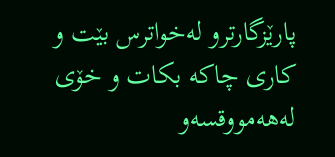پارێزگارترو له‌خواترس بێت و كاری‌ چاكه‌ بكات و خۆی‌ له‌هه‌مووقسه‌و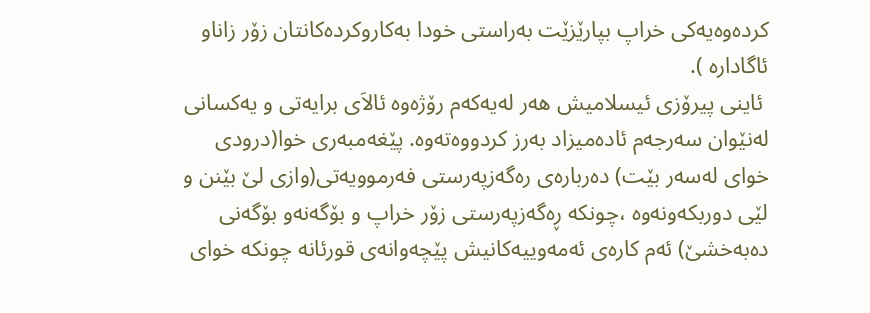كرده‌وه‌یه‌كی‌ خراپ بپارێزێت به‌راستی‌ خودا به‌كاروكرده‌كانتان زۆر زاناو ئاگاداره‌ ).
 ئاینی‌ پیرۆزی‌ ئیسلامیش هه‌ر له‌یه‌كه‌م رۆژه‌وه‌ ئالاَی‌ برایه‌تی‌ و یه‌كسانی‌ له‌نێوان سه‌رجه‌م ئاده‌میزاد به‌رز كردووه‌ته‌وه‌. پێغه‌مبه‌ری‌ خوا(درودی‌ خوای‌ له‌سه‌ر بێت) ده‌رباره‌ی‌ ره‌گه‌زپه‌رستی‌ فه‌رموویه‌تی‌(وازی‌ لێ‌ بێنن و لێی‌ دوربكه‌ونه‌وه‌ ،چونكه‌ ڕه‌گه‌زپه‌رستی‌ زۆر خراپ و بۆگه‌نه‌و بۆگه‌نی‌ ده‌به‌خشێ‌) ئه‌م كاره‌ی‌ ئه‌مه‌وییه‌كانیش پێچه‌وانه‌ی‌ قورئانه‌ چونكه‌ خوای‌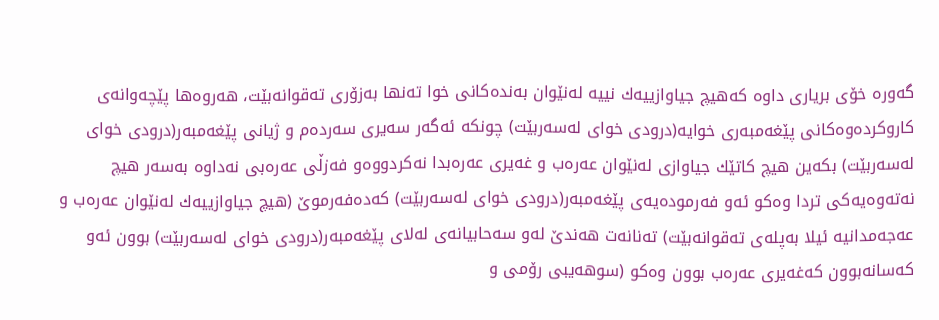گه‌وره‌ خۆی‌ بریاری‌ داوه‌ كه‌هیچ جیاوازییه‌ك نییه‌ له‌نێوان به‌نده‌كانی‌ خوا ته‌نها به‌زۆری‌ ته‌قوانه‌بێت، هه‌روه‌ها پێچه‌وانه‌ی‌ كاروكرده‌وه‌كانی‌ پێغه‌مبه‌ری‌ خوایه‌(درودی‌ خوای‌ له‌سه‌ربێت) چونكه‌ ئه‌گه‌ر سه‌یری‌ سه‌رده‌م و ژیانی‌ پێغه‌مبه‌ر(درودی‌ خوای‌ له‌سه‌ربێت) بكه‌ین هیچ كاتێك جیاوازی‌ له‌نێوان عه‌ره‌ب و غه‌یری‌ عه‌ره‌بدا نه‌كردووه‌و فه‌زڵی‌ عه‌ره‌بی‌ نه‌داوه‌ به‌سه‌ر هیچ نه‌ته‌وه‌یه‌كی‌ تردا وه‌كو ئه‌و فه‌رموده‌یه‌ی‌ پێغه‌مبه‌ر(درودی‌ خوای‌ له‌سه‌ربێت) كه‌ده‌فه‌رموێ‌ (هیچ جیاوازییه‌ك له‌نێوان عه‌ره‌ب و عه‌جه‌مدانیه‌ ئیلا به‌پله‌ی‌ ته‌قوانه‌بێت) ته‌نانه‌ت هه‌ندێ‌ له‌و سه‌حابیانه‌ی‌ له‌لای‌ پێغه‌مبه‌ر(درودی‌ خوای‌ له‌سه‌ربێت) بوون ئه‌و كه‌سانه‌بوون كه‌غه‌یری‌ عه‌ره‌ب بوون وه‌كو (سوهه‌یبی‌ رۆمی‌ و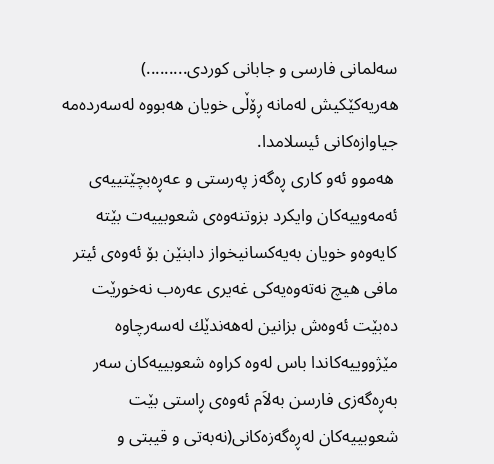سه‌لمانی‌ فارسی‌ و جابانی‌ كوردی‌.........) هه‌ریه‌كێكیش له‌مانه‌ ڕۆڵی‌ خویان هه‌بووه‌ له‌سه‌رده‌مه‌ جیاوازه‌كانی‌ ئیسلامدا.
 هه‌موو ئه‌و كاری‌ ڕه‌گه‌ز په‌رستی‌ و عه‌ڕه‌بچێتییه‌ی‌ ئه‌مه‌وییه‌كان وایكرد بزوتنه‌وه‌ی‌ شعوبییه‌ت بێته‌ كایه‌وه‌و خویان به‌یه‌كسانیخواز دابنێن بۆ ئه‌وه‌ی‌ ئیتر مافی‌ هیچ نه‌ته‌وه‌یه‌كی‌ غه‌یری‌ عه‌ره‌ب نه‌خورێت ده‌بێت ئه‌وه‌ش بزانین له‌هه‌ندێك له‌سه‌رچاوه‌ مێژووییه‌كاندا باس له‌وه‌ كراوه‌ شعوبییه‌كان سه‌ر به‌ڕه‌گه‌زی‌ فارسن به‌لاَم ئه‌وه‌ی‌ ڕاستی‌ بێت شعوبییه‌كان له‌ڕه‌گه‌زه‌كانی‌(نه‌به‌تی‌ و قیبتی‌ و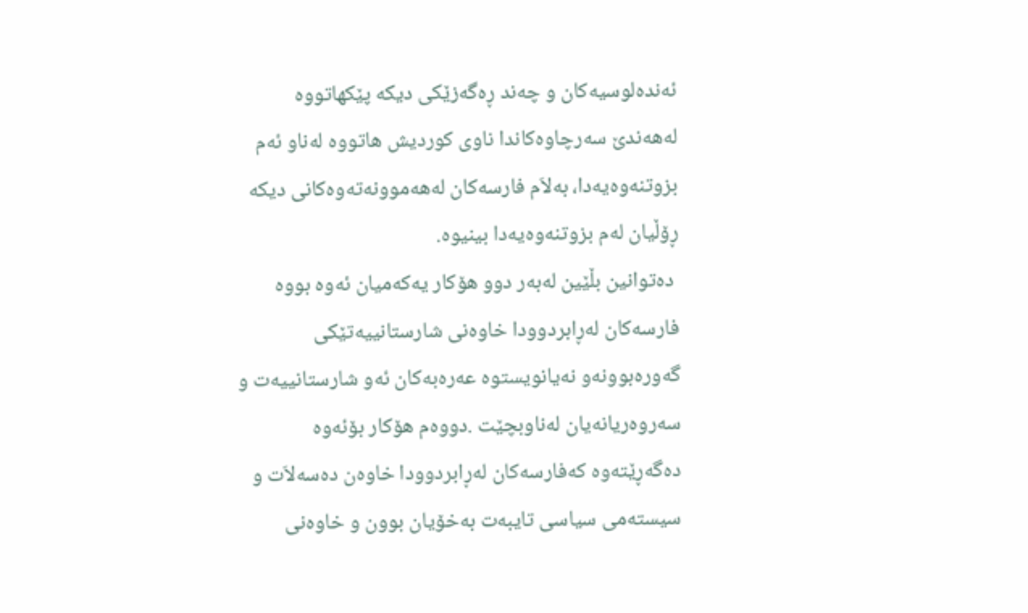ئه‌نده‌لوسیه‌كان و چه‌ند ڕه‌گه‌زێكی‌ دیكه‌ پێكهاتووه‌ له‌هه‌ندێ‌ سه‌رچاوه‌كاندا ناوی‌ كوردیش هاتووه‌ له‌ناو ئه‌م بزوتنه‌وه‌یه‌دا، به‌لاَم فارسه‌كان له‌هه‌موونه‌ته‌وه‌كانی‌ دیكه‌ ڕۆڵیان له‌م بزوتنه‌وه‌یه‌دا بینیوه‌.
 ده‌توانین بڵێین له‌به‌ر دوو هۆكار یه‌كه‌میان ئه‌وه‌ بووه‌ فارسه‌كان له‌ڕابردوودا خاوه‌نی‌ شارستانییه‌تێكی‌ گه‌وره‌بوونه‌و نه‌یانویستوه‌ عه‌ره‌به‌كان ئه‌و شارستانییه‌ت و سه‌روه‌ریانه‌یان له‌ناوبچێت .دووه‌م هۆكار بۆئه‌وه‌ ده‌گه‌ڕێته‌وه‌ كه‌فارسه‌كان له‌ڕابردوودا خاوه‌ن ده‌سه‌لاَت و سیسته‌می‌ سیاسی‌ تایبه‌ت به‌خۆیان بوون و خاوه‌نی‌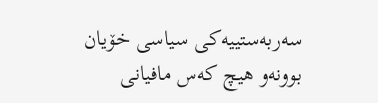سه‌ربه‌ستییه‌كی‌ سیاسی‌ خۆیان بوونه‌و هیچ كه‌س مافیانی‌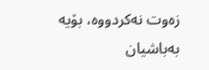زه‌وت نه‌كردووه‌، بۆیه‌ به‌باشیان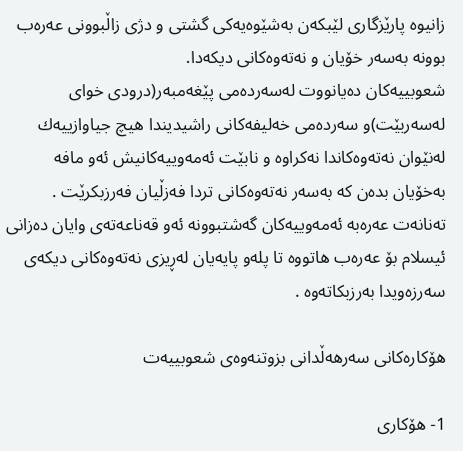زانیوه‌ پارێزگاری‌ لێبكه‌ن به‌شێوه‌یه‌كی‌ گشتی‌ و دژی‌ زاڵبوونی‌ عه‌ره‌ب بوونه‌ به‌سه‌ر خۆیان و نه‌ته‌وه‌كانی‌ دیكه‌دا.
شعوبییه‌كان ده‌یانووت له‌سه‌رده‌می‌ پێغه‌مبه‌ر(درودی‌ خوای‌ له‌سه‌ربێت)و سه‌رده‌می‌ خه‌لیفه‌كانی‌ راشیدیندا هیچ جیاوازییه‌ك له‌نێوان نه‌ته‌وه‌كاندا نه‌كراوه‌ و نابێت ئه‌مه‌وییه‌كانیش ئه‌و مافه‌ به‌خۆیان بده‌ن كه‌ به‌سه‌ر نه‌ته‌وه‌كانی‌ تردا فه‌زڵیان فه‌رزبكرێت . ته‌نانه‌ت عه‌ره‌به‌ ئه‌مه‌وییه‌كان گه‌شتبوونه‌ ئه‌و قه‌ناعه‌ته‌ی‌ وایان ده‌زانی‌ ئیسلام بۆ عه‌ره‌ب هاتووه‌ تا پله‌و پایه‌یان له‌ڕیزی‌ نه‌ته‌وه‌كانی‌ دیكه‌ی‌ سه‌رزه‌ویدا به‌رزبكاته‌وه‌ .

هۆكاره‌كانی‌ سه‌رهه‌ڵدانی‌ بزوتنه‌وه‌ی‌ شعوبییه‌ت

1- هۆكاری‌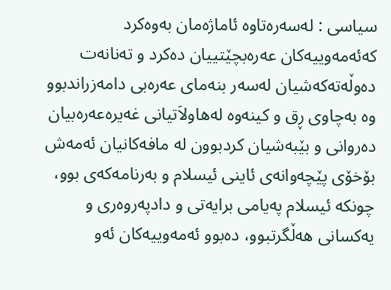سیاسی‌ : له‌سه‌ره‌تاوه‌ ئاماژه‌مان به‌وه‌كرد كه‌ئه‌مه‌وییه‌كان عه‌ره‌بچێتییان ده‌كرد و ته‌نانه‌ت ده‌وڵه‌ته‌كه‌شیان له‌سه‌ر بنه‌مای‌ عه‌ره‌بی‌ دامه‌زراندبوو وه‌ به‌چاوی‌ ڕق و كینه‌وه‌ له‌هاولاَتیانی‌ غه‌یره‌عه‌ره‌بیان ده‌روانی‌ و بێبه‌شیان كردبوون له‌ مافه‌كانیان ئه‌مه‌ش بۆخۆی‌ پێچه‌وانه‌ی‌ ئاینی‌ ئیسلام و به‌رنامه‌كه‌ی‌ بوو، چونكه‌ ئیسلام په‌یامی‌ برایه‌تی‌ و دادپه‌روه‌ری‌ و یه‌كسانی‌ هه‌ڵگرتبوو، ده‌بوو ئه‌مه‌وییه‌كان ئه‌و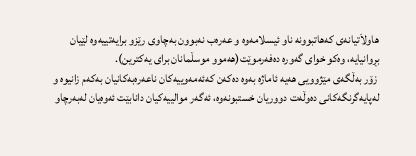هاولاَتیانه‌ی‌ كه‌هاتبوونه‌ ناو ئیسلامه‌وه‌ و عه‌ره‌ب نه‌بوون به‌چاوی‌ رێزو برایه‌تییه‌وه‌ لێیان بڕوانیایه‌، وه‌كو خوای‌ گه‌وره‌ ده‌فه‌رموێت(هه‌موو موسڵمانان برای‌ یه‌كترین).
 زۆر به‌ڵگه‌ی‌ مێژوویی‌ هه‌یه‌ ئاماژه‌ به‌وه‌ ده‌كه‌ن كه‌ئه‌مه‌وییه‌كان ناعه‌ره‌به‌كانیان به‌كه‌م زانیوه‌ و له‌پایه‌گرنگه‌كانی‌ ده‌وڵه‌ت دووریان خستبونه‌وه‌، ئه‌گه‌ر موالییه‌كیان دانابێت ئه‌وه‌یان له‌به‌رچاو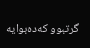گرتبوو كه‌ده‌بوایه‌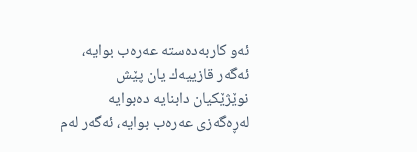ئه‌و كاربه‌ده‌سته‌ عه‌ره‌ب بوایه‌، ئه‌گه‌ر قازییه‌ك یان پێش نوێژێكیان دابنایه‌ ده‌بوایه‌ له‌ڕه‌گه‌زی‌ عه‌ره‌ب بوایه‌، ئه‌گه‌ر له‌م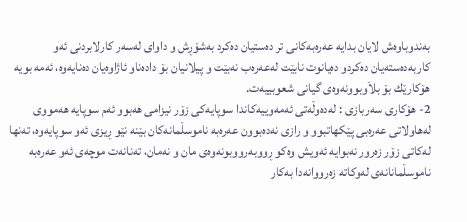به‌ندوباوه‌ش لایان بدایه‌ عه‌ره‌به‌كانی‌ تر ده‌ستیان ده‌كرد به‌شۆڕش و داوای‌ له‌سه‌ر كارلابردنی‌ ئه‌و كاربه‌ده‌سته‌یان ده‌كردو ده‌یانوت نابێت له‌عه‌ره‌ب نه‌بێت و پیلانیان بۆ داده‌ناو ئاژاوه‌یان ده‌نایه‌وه‌، ئه‌مه‌ بویه‌ هۆكارێك بۆ بلاَوبوونه‌وه‌ی‌ گیانی‌ شعوبییه‌ت.
2- هۆكاری‌ سه‌ربازی‌ : له‌ده‌وڵه‌تی‌ ئه‌مه‌وییه‌كاندا سوپایه‌كی‌ زۆر نیزامی‌ هه‌بوو ئه‌م سوپایه‌ هه‌مووی‌ له‌هاولاتی‌ عه‌ره‌بی‌ پێكهاتبوو و رازی‌ نه‌ده‌بوون عه‌ره‌به‌ ناموسڵمانه‌كان بێنه‌ نێو ڕیزی‌ ئه‌و سوپایه‌وه‌، ته‌نها له‌كاتی‌ زۆر زه‌رور نه‌بوایه‌ ئه‌ویش وه‌كو ڕووبه‌رووبونه‌وه‌ی‌ مان و نه‌مان، ته‌نانه‌ت موچه‌ی‌ ئه‌و عه‌ره‌به‌ ناموسڵمانانه‌ی‌ له‌وكاته‌ زه‌رووانه‌دا به‌كار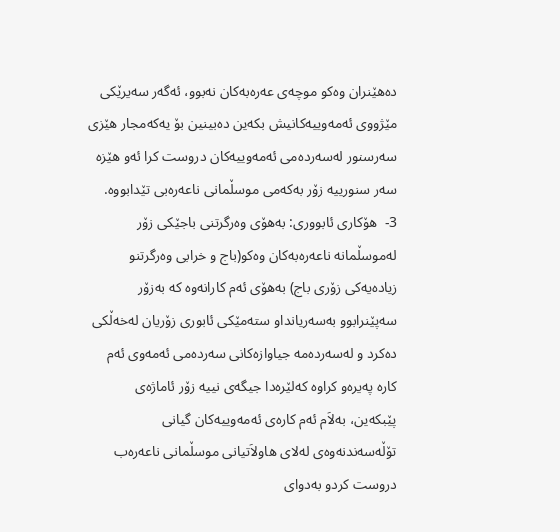ده‌هێنران وه‌كو موچه‌ی‌ عه‌ره‌به‌كان نه‌بوو، ئه‌گه‌ر سه‌یرێكی‌ مێژووی‌ ئه‌مه‌وییه‌كانیش بكه‌ین ده‌بینین بۆ یه‌كه‌مجار هێزی‌ سه‌رسنور له‌سه‌رده‌می‌ ئه‌مه‌وییه‌كان دروست كرا ئه‌و هێزه‌ سه‌ر سنورییه‌ زۆر به‌كه‌می‌ موسڵمانی‌ ناعه‌ره‌بی‌ تێدابووه‌.
3-  هۆكاری‌ ئابووری‌: به‌هۆی‌ وه‌رگرتنی‌ باجێكی‌ زۆر له‌موسڵمانه‌ ناعه‌ره‌به‌كان وه‌كو(باج و خرابی‌ وه‌رگرتنو زیاده‌یه‌كی‌ زۆری‌ باج) به‌هۆی‌ ئه‌م كارانه‌وه‌ كه‌ به‌زۆر سه‌پێنرابوو به‌سه‌ریانداو سته‌مێكی‌ ئابوری‌ زۆریان له‌خه‌ڵكی‌ ده‌كرد و له‌سه‌رده‌مه‌ جیاوازه‌كانی‌ سه‌رده‌می‌ ئه‌مه‌وی‌ ئه‌م كاره‌ په‌یره‌و كراوه‌ كه‌لێره‌دا جیگه‌ی‌ نییه‌ زۆر ئاماژه‌ی‌ پێبكه‌ین، به‌لاَم ئه‌م كاره‌ی‌ ئه‌مه‌وییه‌كان گیانی‌ تۆڵه‌سه‌ندنه‌وه‌ی‌ له‌لای‌ هاولاَتیانی‌ موسڵمانی‌ ناعه‌ره‌ب دروست كردو به‌دوای‌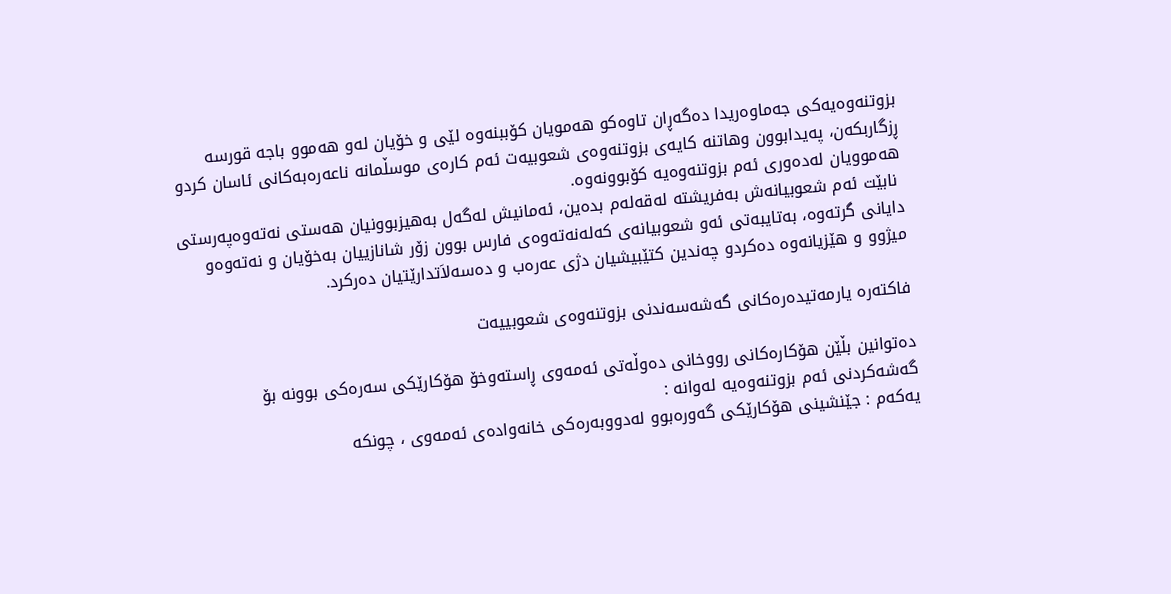بزوتنه‌وه‌یه‌كی‌ جه‌ماوه‌ریدا ده‌گه‌ڕان تاوه‌كو هه‌مویان كۆببنه‌وه‌ لێی‌ و خۆیان له‌و هه‌موو باجه‌ قورسه‌ ڕزگاربكه‌ن، په‌یدابوون وهاتنه‌ كایه‌ی‌ بزوتنه‌وه‌ی‌ شعوبیه‌ت ئه‌م كاره‌ی‌ موسڵمانه‌ ناعه‌ره‌به‌كانی‌ ئاسان كردو هه‌موویان له‌ده‌وری‌ ئه‌م بزوتنه‌وه‌یه‌ كۆبوونه‌وه‌.
 نابێت ئه‌م شعوبیانه‌ش به‌فریشته‌ له‌قه‌له‌م بده‌ین، ئه‌مانیش له‌گه‌ل به‌هیزبوونیان هه‌ستی‌ نه‌ته‌وه‌په‌رستی‌ دایانی‌ گرته‌وه‌، به‌تایبه‌تی‌ ئه‌و شعوبیانه‌ی‌ كه‌له‌نه‌ته‌وه‌ی‌ فارس بوون زۆر شانازییان به‌خۆیان و نه‌ته‌وه‌و میژوو و هێزیانه‌وه‌ ده‌كردو چه‌ندین كتێبیشیان دژی‌ عه‌ره‌ب و ده‌سه‌لاَتدارێتیان ده‌ركرد.

فاكته‌ره‌ یارمه‌تیده‌ره‌كانی‌ گه‌شه‌سه‌ندنی‌ بزوتنه‌وه‌ی‌ شعوبییه‌ت

ده‌توانین بڵێن هۆكاره‌كانی‌ رووخانی‌ ده‌وڵه‌تی‌ ئه‌مه‌وی‌ ڕاسته‌وخۆ هۆكارێكی‌ سه‌ره‌كی‌ بوونه‌ بۆ گه‌شه‌كردنی‌ ئه‌م بزوتنه‌وه‌یه‌ له‌وانه‌ :
یه‌كه‌م : جێنشینی‌ هۆكارێكی‌ گه‌وره‌بوو له‌دووبه‌ره‌كی‌ خانه‌واده‌ی‌ ئه‌مه‌وی‌ ، چونكه‌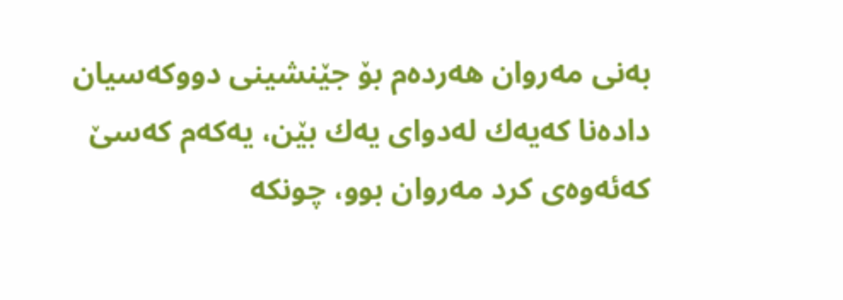به‌نی‌ مه‌روان هه‌رده‌م بۆ جێنشینی‌ دووكه‌سیان داده‌نا كه‌یه‌ك له‌دوای‌ یه‌ك بێن، یه‌كه‌م كه‌سێ‌ كه‌ئه‌وه‌ی‌ كرد مه‌روان بوو، چونكه‌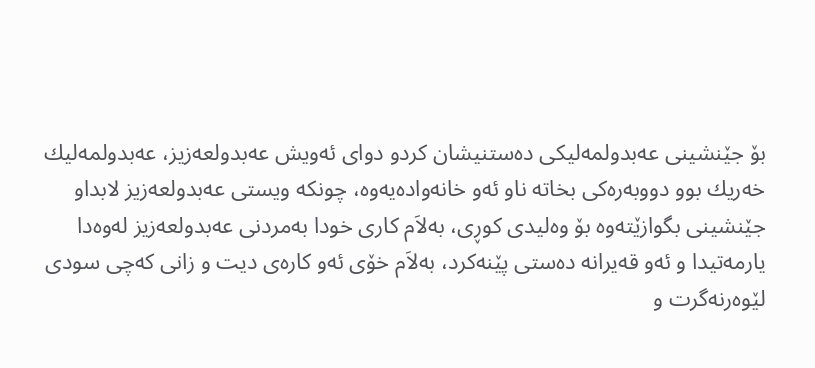بۆ جێنشینی‌ عه‌بدولمه‌لیكی‌ ده‌ستنیشان كردو دوای‌ ئه‌ویش عه‌بدولعه‌زیز، عه‌بدولمه‌لیك خه‌ریك بوو دووبه‌ره‌كی‌ بخاته‌ ناو ئه‌و خانه‌واده‌یه‌وه‌، چونكه‌ ویستی‌ عه‌بدولعه‌زیز لابداو جێنشینی‌ بگوازێته‌وه‌ بۆ وه‌لیدی‌ كوڕی‌، به‌لاَم كاری‌ خودا به‌مردنی‌ عه‌بدولعه‌زیز له‌وه‌دا یارمه‌تیدا و ئه‌و قه‌یرانه‌ ده‌ستی‌ پێنه‌كرد، به‌لاَم خۆی‌ ئه‌و كاره‌ی‌ دیت و زانی‌ كه‌چی‌ سودی‌ لێوه‌رنه‌گرت و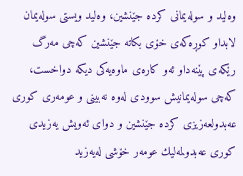وه‌لید و سوله‌یمانی‌ كرده‌ جێنشین، وه‌لید ویستی‌ سوله‌یمان لابداو كوڕه‌كه‌ی‌ خۆی‌ بكاته‌ جێنشین كه‌چی‌ مه‌رگ رێكه‌ی‌ پێنه‌داو ئه‌و كاره‌ی‌ ماوه‌یه‌كی‌ دیكه‌ دواخست، كه‌چی‌ سوله‌یمانیش سوودی‌ له‌وه‌ نه‌بینی‌ و عومه‌ری‌ كوری‌ عه‌بدولعه‌زیزی‌ كرده‌ جێنشین و دوای‌ ئه‌ویش یه‌زیدی‌ كوری‌ عه‌بدولمه‌لیك عومه‌ر خۆشی‌ له‌یه‌زید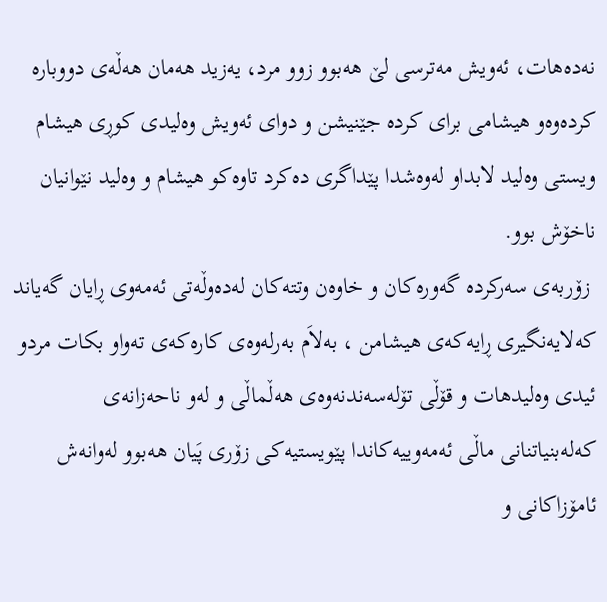نه‌ده‌هات، ئه‌ویش مه‌ترسی‌ لێ‌ هه‌بوو زوو مرد، یه‌زید هه‌مان هه‌ڵه‌ی‌ دووباره‌ كرده‌وه‌و هیشامی‌ برای‌ كرده‌ جێنیشن و دوای‌ ئه‌ویش وه‌لیدی‌ كوڕی‌ هیشام ویستی‌ وه‌لید لابداو له‌وه‌شدا پێداگری‌ ده‌كرد تاوه‌كو هیشام و وه‌لید نێوانیان ناخۆش بوو.
 زۆربه‌ی‌ سه‌ركرده‌ گه‌وره‌كان و خاوه‌ن وتته‌كان له‌ده‌وڵه‌تی‌ ئه‌مه‌وی‌ ڕایان گه‌یاند كه‌لایه‌نگیری‌ ڕایه‌كه‌ی‌ هیشامن ، به‌لاَم به‌رله‌وه‌ی‌ كاره‌كه‌ی‌ ته‌واو بكات مردو ئیدی‌ وه‌لیدهات و قۆڵی‌ تۆله‌سه‌ندنه‌وه‌ی‌ هه‌ڵماڵی‌ و له‌و ناحه‌زانه‌ی‌ كه‌له‌بنیاتنانی‌ ماڵی‌ ئه‌مه‌وییه‌كاندا پێویستیه‌كی‌ زۆری‌ پَیان هه‌بوو له‌وانه‌ش ئامۆزاكانی‌ و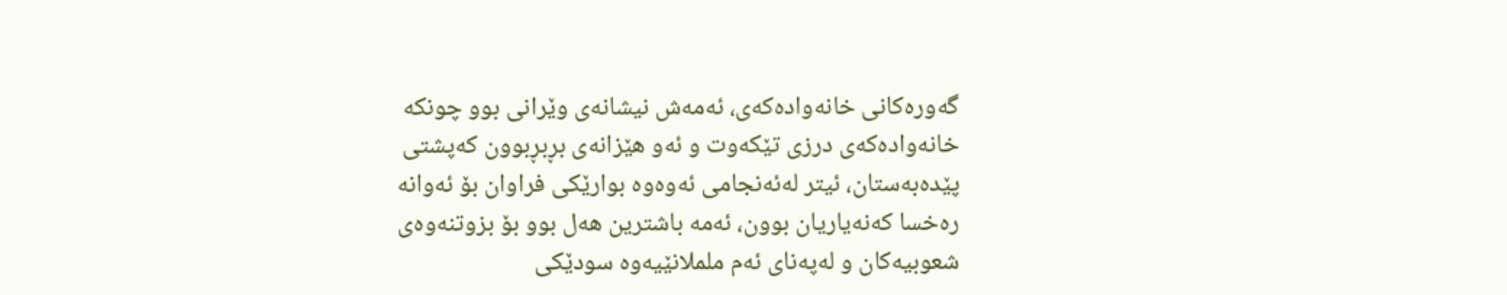گه‌وره‌كانی‌ خانه‌واده‌كه‌ی‌، ئه‌مه‌ش نیشانه‌ی‌ وێرانی‌ بوو چونكه‌ خانه‌واده‌كه‌ی‌ درزی‌ تێكه‌وت و ئه‌و هێزانه‌ی‌ بڕبڕبوون كه‌پشتی‌ پێده‌به‌ستان، ئیتر له‌ئه‌نجامی‌ ئه‌وه‌وه‌ بوارێكی‌ فراوان بۆ ئه‌وانه‌ ره‌خسا كه‌نه‌یاریان بوون، ئه‌مه‌ باشترین هه‌ل بوو بۆ بزوتنه‌وه‌ی‌ شعوبیه‌كان و له‌په‌نای‌ ئه‌م ململانێیه‌وه‌ سودێكی‌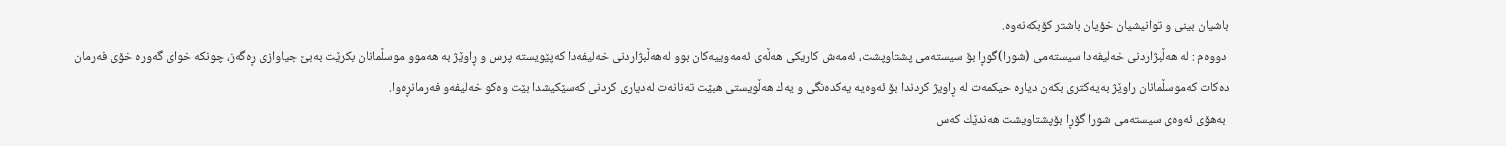باشیان بینی‌ و توانیشیان خۆیان باشتر كۆبكه‌نه‌وه‌.
 دووه‌م : له‌ هه‌ڵبژاردنی‌ خه‌لیفه‌دا سیسته‌می‌ (شورا)گوڕا بۆ سیسته‌می‌ پشتاوپشت، ئه‌مه‌ش كاریكی‌ هه‌ڵه‌ی‌ ئه‌مه‌وییه‌كان بوو له‌هه‌ڵبژاردنی‌ خه‌لیفه‌دا كه‌پێویسته‌ پرس و ڕاوێژ به‌ هه‌موو موسڵمانان بكرێت به‌بێ‌ جیاوازی‌ ڕه‌گه‌ز، چونكه‌ خوای‌ گه‌وره‌ خۆی‌ فه‌رمان ده‌كات كه‌موسڵمانان راوێژ به‌یه‌كتری‌ بكه‌ن دیاره‌ حیكمه‌ت له‌ ڕاویژ كردندا بۆ ئه‌وه‌یه‌ یه‌كده‌نگی‌ و یه‌ك هه‌ڵویستی‌ هبێت ته‌نانه‌ت له‌دیاری‌ كردنی‌ كه‌سێكیشدا بێت وه‌كو خه‌لیفه‌و فه‌رمانڕه‌وا.
 به‌هۆی‌ ئه‌وه‌ی‌ سیسته‌می‌ شورا گۆڕا بۆپشتاویشت هه‌ندێك كه‌س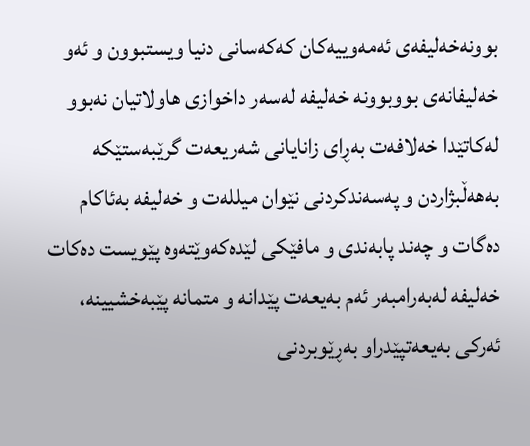بوونه‌خه‌لیفه‌ی‌ ئه‌مه‌وییه‌كان كه‌كه‌سانی‌ دنیا ویستبوون و ئه‌و خه‌لیفانه‌ی‌ بووبوونه‌ خه‌لیفه‌ له‌سه‌ر داخوازی‌ هاولاتیان نه‌بوو له‌كاتێدا خه‌لافه‌ت به‌ڕای‌ زانایانی‌ شه‌ریعه‌ت گرێبه‌ستێكه‌ به‌هه‌ڵبژاردن و په‌سه‌ندكردنی‌ نێوان میلله‌ت و خه‌لیفه‌ به‌ئاكام ده‌گات و چه‌ند پابه‌ندی‌ و مافێكی‌ لێده‌كه‌وێته‌وه‌ پێویست ده‌كات خه‌لیفه‌ له‌به‌رامبه‌ر ئه‌م به‌یعه‌ت پێدانه‌ و متمانه‌ پێبه‌خشیینه‌، ئه‌ركی‌ به‌یعه‌تپێدراو به‌ڕێوبردنی‌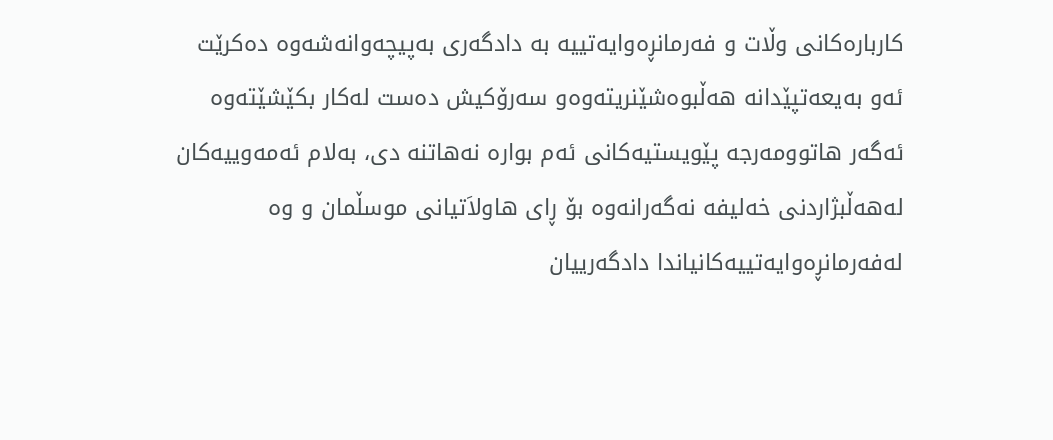كارباره‌كانی‌ وڵات و فه‌رمانڕه‌وایه‌تییه‌ به‌ دادگه‌ری‌ به‌پیچه‌وانه‌شه‌وه‌ ده‌كرێت ئه‌و به‌یعه‌تپێدانه‌ هه‌ڵبوه‌شێنریته‌وه‌و سه‌رۆكیش ده‌ست له‌كار بكێشێته‌وه‌ ئه‌گه‌ر هاتوومه‌رجه‌ پێویستیه‌كانی‌ ئه‌م بواره‌ نه‌هاتنه‌ دی‌، به‌لام ئه‌مه‌وییه‌كان له‌هه‌ڵبژاردنی‌ خه‌لیفه‌ نه‌گه‌رانه‌وه‌ بۆ ڕای‌ هاولاَتیانی‌ موسڵمان و وه‌ له‌فه‌رمانڕه‌وایه‌تییه‌كانیاندا دادگه‌رییان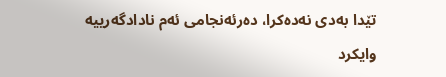تێدا به‌دی‌ نه‌ده‌كرا، ده‌رئه‌نجامی‌ ئه‌م نادادگه‌رییه‌ وایكرد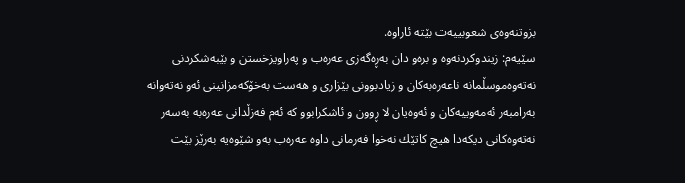بزوتنه‌وه‌ی‌ شعوبییه‌ت بێته‌ ئاراوه‌.
سێیه‌م: زیندوكردنه‌وه‌ و بره‌و دان به‌ڕه‌گه‌زی‌ عه‌ره‌ب و په‌راویزخستن و بێبه‌شكردنی‌ نه‌ته‌وه‌موسڵمانه‌ ناعه‌ره‌به‌كان و زیادبوونی‌ بێزاری‌ و هه‌ست به‌خۆكه‌مزانینی‌ ئه‌و نه‌ته‌وانه‌ به‌رامبه‌ر ئه‌مه‌وییه‌كان و ئه‌وه‌یان لا ڕوون و ئاشكرابوو كه‌ ئه‌م فه‌زڵدانی‌ عه‌ره‌به‌ به‌سه‌ر نه‌ته‌وه‌كانی‌ دیكه‌دا هیچ كاتێك نه‌خوا فه‌رمانی‌ داوه‌ عه‌ره‌ب به‌و شێوه‌یه‌ به‌رێز بێت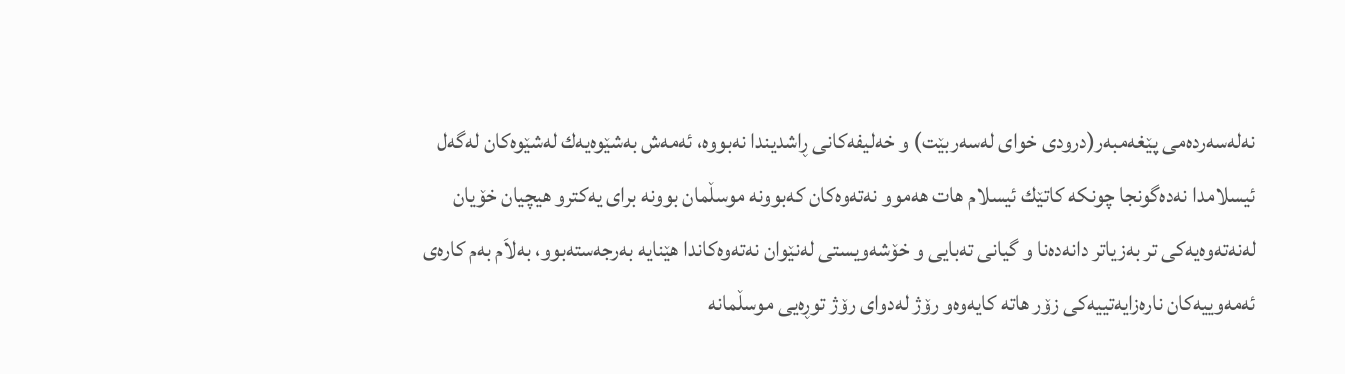نه‌له‌سه‌رده‌می‌ پێغه‌مبه‌ر(درودی‌ خوای‌ له‌سه‌ربێت) و خه‌لیفه‌كانی‌ ڕاشدیندا نه‌بووه‌، ئه‌مه‌ش به‌شێوه‌یه‌ك له‌شێوه‌كان له‌گه‌ل ئیسلامدا نه‌ده‌گونجا چونكه‌ كاتێك ئیسلام هات هه‌موو نه‌ته‌وه‌كان كه‌بوونه‌ موسڵمان بوونه‌ برای‌ یه‌كترو هیچیان خۆیان له‌نه‌ته‌وه‌یه‌كی‌ تر به‌زیاتر دانه‌ده‌نا و گیانی‌ ته‌بایی‌ و خۆشه‌ویستی‌ له‌نێوان نه‌ته‌وه‌كاندا هێنایه‌ به‌رجه‌سته‌بوو، به‌لاَم به‌م كاره‌ی‌ ئه‌مه‌وییه‌كان ناره‌زایه‌تییه‌كی‌ زۆر هاته‌ كایه‌وه‌و رۆژ له‌دوای‌ رۆژ توڕه‌یی‌ موسڵمانه‌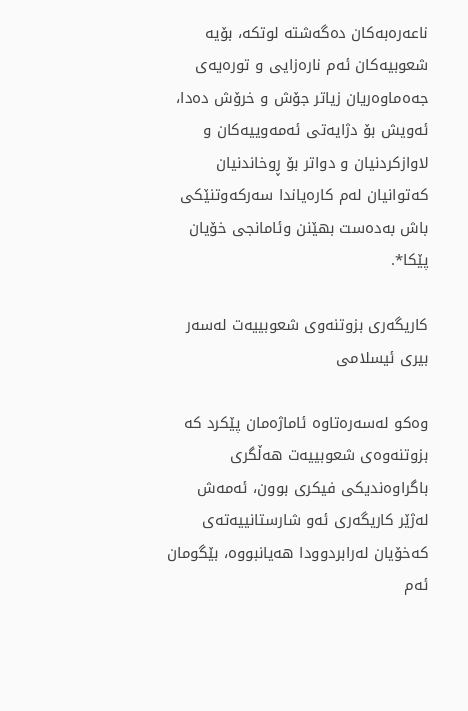ناعه‌ره‌به‌كان ده‌گه‌شته‌ لوتكه‌، بۆیه‌ شعوبیه‌كان ئه‌م ناره‌زایی‌ و توره‌یه‌ی‌ جه‌ه‌ماوه‌ریان زیاتر جۆش و خرۆش ده‌دا، ئه‌ویش بۆ دژایه‌تی‌ ئه‌مه‌وییه‌كان و لاوازكردنیان و دواتر بۆ ڕوخاندنیان كه‌توانیان له‌م كاره‌یاندا سه‌ركه‌وتنێكی‌ باش به‌ده‌ست بهێنن وئامانجی‌ خۆیان پێكا*.

كاریگه‌ری‌ بزوتنه‌وی‌ شعوبییه‌ت له‌سه‌ر بیری‌ ئیسلامی‌

وه‌كو له‌سه‌ره‌تاوه‌ ئاماژه‌مان پێكرد كه‌ بزوتنه‌وه‌ی‌ شعوبییه‌ت هه‌ڵگری‌ باگراوه‌ندیكی‌ فیكری‌ بوون، ئه‌مه‌ش له‌ژێر كاریگه‌ری‌ ئه‌و شارستانییه‌ته‌ی‌ كه‌خۆیان له‌رابردوودا هه‌یانبووه‌، بێگومان ئه‌م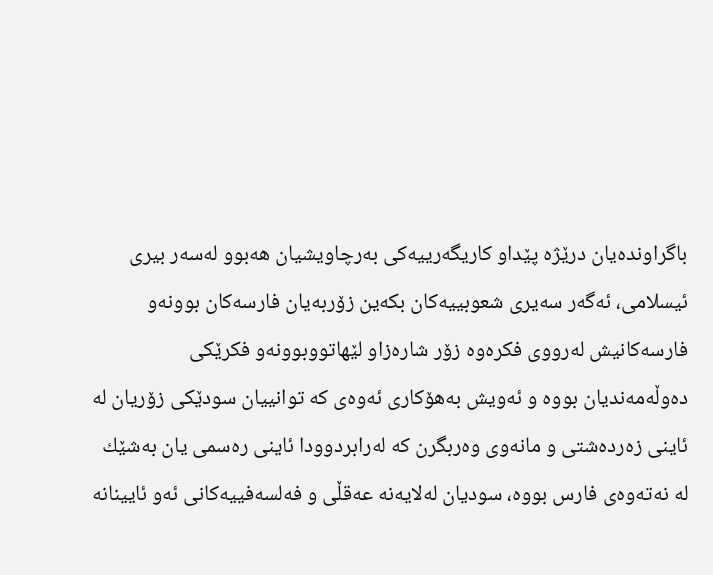باگراونده‌یان درێژه‌ پێداو كاریگه‌رییه‌كی‌ به‌رچاویشیان هه‌بوو له‌سه‌ر بیری‌ ئیسلامی‌، ئه‌گه‌ر سه‌یری‌ شعوبییه‌كان بكه‌ین زۆربه‌یان فارسه‌كان بوونه‌و فارسه‌كانیش له‌رووی‌ فكره‌وه‌ زۆر شاره‌زاو لێهاتووبوونه‌و فكرێكی‌ ده‌وڵه‌مه‌ندیان بووه‌ و ئه‌ویش به‌هۆكاری‌ ئه‌وه‌ی‌ كه‌ توانییان سودێكی‌ زۆریان له‌ ئاینی‌ زه‌رده‌شتی‌ و مانه‌وی‌ وه‌ربگرن كه‌ له‌رابردوودا ئاینی‌ ره‌سمی‌ یان به‌شێك له‌ نه‌ته‌وه‌ی‌ فارس بووه‌، سودیان له‌لایه‌نه‌ عه‌قڵی‌ و فه‌لسه‌فییه‌كانی‌ ئه‌و ئایینانه‌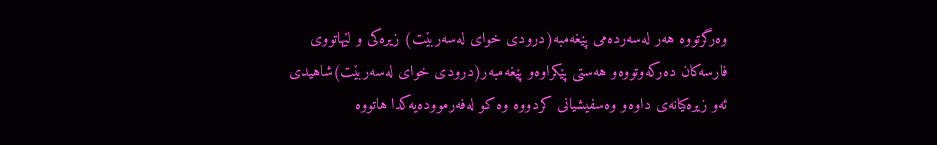وه‌رگرتووه‌ هه‌ر له‌سه‌رده‌می‌ پێغه‌مبه‌(درودی‌ خوای‌ له‌سه‌ربێت) زیره‌كی‌ و لێهاتووی‌ فارسه‌كان ده‌ركه‌وتووه‌و هه‌ستی‌ پێكراوه‌و پێغه‌مبه‌ر(درودی‌ خوای‌ له‌سه‌ربێت)شاهیدی‌ ئه‌و زیره‌كیانه‌ی‌ داوه‌و وه‌سفیشیانی‌ كردووه‌ وه‌ كو له‌فه‌رمووده‌یه‌كدا هاتووه‌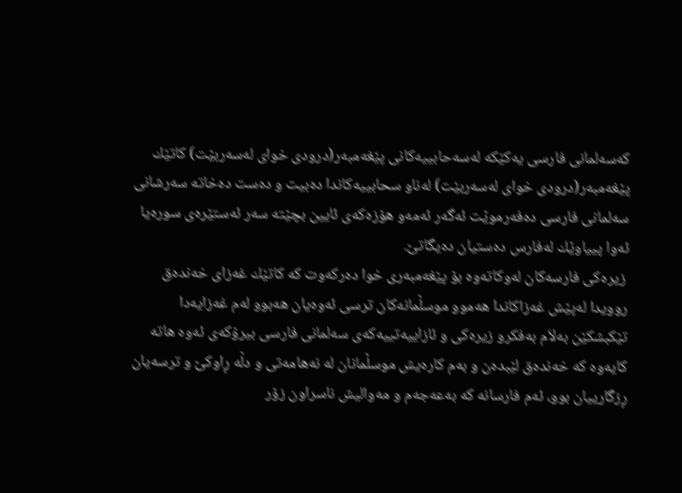كه‌سه‌لمانی‌ فارسی‌ یه‌كێكه‌ له‌سه‌حابییه‌كانی‌ پێغه‌مبه‌ر(درودی‌ خوای‌ له‌سه‌ربێت) كاتێك پێغه‌مبه‌ر(درودی‌ خوای‌ له‌سه‌ربێت) له‌ناو سحابییه‌كاندا ده‌بیت و ده‌ست ده‌خاته‌ سه‌رشانی‌ سه‌لمانی‌ فارسی‌ ده‌فه‌رموێت ئه‌گه‌ر ئه‌مه‌و هۆزه‌كه‌ی‌ ئایین بچێته‌ سه‌ر ئه‌ستێره‌ی‌ سوره‌یا ئه‌وا پییاوێك له‌فارس ده‌ستیان ده‌یگاتێ‌.
 زیره‌كی‌ فارسه‌كان له‌وكاته‌وه‌ بۆ پێغه‌مبه‌ری‌ خوا ده‌ركه‌وت كه‌ كاتێك غه‌زای‌ خه‌نده‌ق روویدا له‌پێش غه‌زاكاندا هه‌موو موسڵمانه‌كان ترسی‌ ئه‌وه‌یان هه‌بوو له‌م غه‌زایه‌دا تێكبشكێن به‌لاَم به‌فكرو زیره‌كی‌ و ئازاییه‌تییه‌كه‌ی‌ سه‌لمانی‌ فارسی‌ بیرۆكه‌ی‌ ئه‌وه‌ هاته‌ كایه‌وه‌ كه‌ خه‌نده‌ق لێبده‌ن و به‌م كاره‌یش موسڵمانان له‌ نه‌هامه‌تی‌ و دڵه‌ ڕاوكێ و ترسه‌یان ڕزگارییان بوو، ئه‌م فارسانه‌ كه‌ به‌عه‌جه‌م و مه‌والیش ناسراون زۆر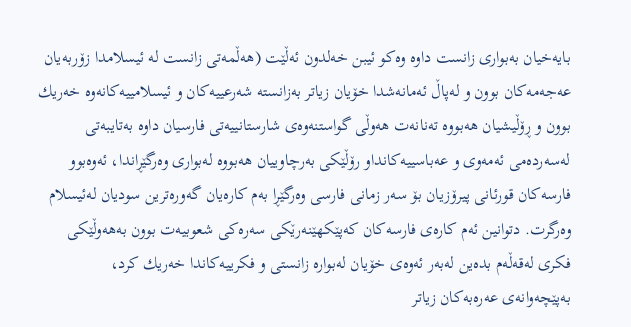بایه‌خیان به‌بواری‌ زانست داوه‌ وه‌كو ئیبن خه‌لدون ئه‌ڵێت (هه‌ڵمه‌تی‌ زانست له‌ ئیسلامدا زۆربه‌یان عه‌جه‌مه‌كان بوون و له‌پاڵ ئه‌مانه‌شدا خۆیان زیاتر به‌زانسته‌ شه‌رعییه‌كان و ئیسلامییه‌كانه‌وه‌ خه‌ریك بوون و ڕۆڵیشیان هه‌بووه‌ ته‌نانه‌ت هه‌وڵی‌ گواستنه‌وه‌ی‌ شارستانییه‌تی‌ فارسیان داوه‌ به‌تایبه‌تی‌ له‌سه‌رده‌می‌ ئه‌مه‌وی‌ و عه‌باسییه‌كانداو رۆڵێكی‌ به‌رچاوییان هه‌بووه‌ له‌بواری‌ وه‌رگێڕاندا، ئه‌وه‌بوو فارسه‌كان قورئانی‌ پیرۆزیان بۆ سه‌ر زمانی‌ فارسی‌ وه‌رگێڕا به‌م كاره‌یان گه‌وره‌ترین سودیان له‌ئیسلام وه‌رگرت. دتوانین ئه‌م كاره‌ی‌ فارسه‌كان كه‌پێكهێنه‌رێكی‌ سه‌ره‌كی‌ شعوبیه‌ت بوون به‌هه‌وڵێكی‌ فكری‌ له‌قه‌ڵه‌م بده‌ین له‌به‌ر ئه‌وه‌ی‌ خۆیان له‌بواره‌ زانستی‌ و فكرییه‌كاندا خه‌ریك كرد،  به‌پێچه‌وانه‌ی‌ عه‌ره‌به‌كان زیاتر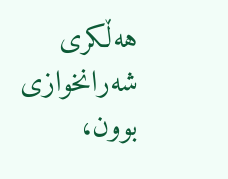هه‌ڵكری‌ شه‌رانخوازی‌ بوون،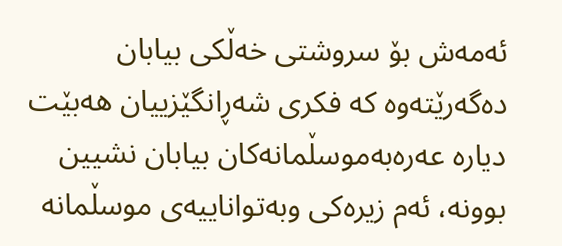ئه‌مه‌ش بۆ سروشتی‌ خه‌ڵكی‌ بیابان ده‌گه‌رێته‌وه‌ كه‌ فكری‌ شه‌ڕانگێزییان هه‌بێت دیاره‌ عه‌ره‌به‌موسڵمانه‌كان بیابان نشیین بوونه‌، ئه‌م زیره‌كی‌ وبه‌تواناییه‌ی‌ موسڵمانه‌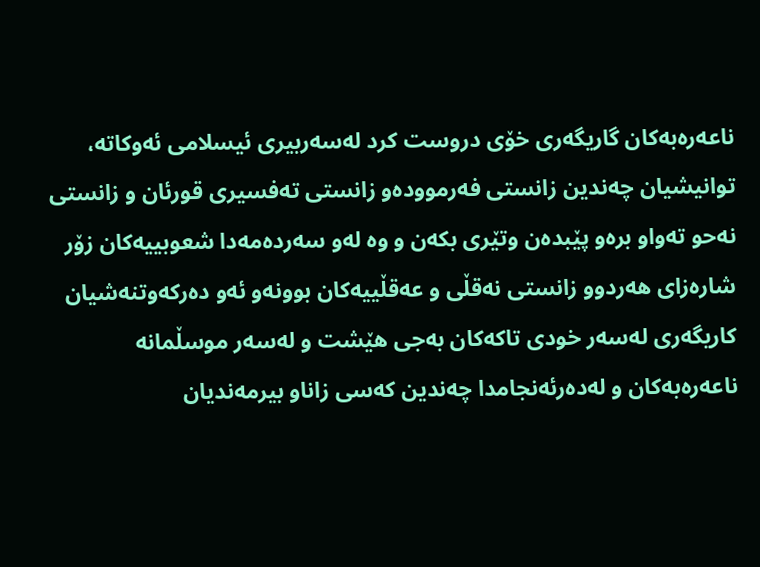ناعه‌ره‌به‌كان گاریگه‌ری‌ خۆی‌ دروست كرد له‌سه‌ربیری‌ ئیسلامی‌ ئه‌وكاته‌، توانیشیان چه‌ندین زانستی‌ فه‌رمووده‌و زانستی‌ ته‌فسیری‌ قورئان و زانستی‌ نه‌حو ته‌واو بره‌و پێبده‌ن وتێری‌ بكه‌ن و وه‌ له‌و سه‌رده‌مه‌دا شعوبییه‌كان زۆر شاره‌زای‌ هه‌ردوو زانستی‌ نه‌قڵی‌ و عه‌قڵییه‌كان بوونه‌و ئه‌و ده‌ركه‌وتنه‌شیان كاریگه‌ری‌ له‌سه‌ر خودی‌ تاكه‌كان به‌جی‌ هێشت و له‌سه‌ر موسڵمانه‌ ناعه‌ره‌به‌كان و له‌ده‌رئه‌نجامدا چه‌ندین كه‌سی‌ زاناو بیرمه‌ندیان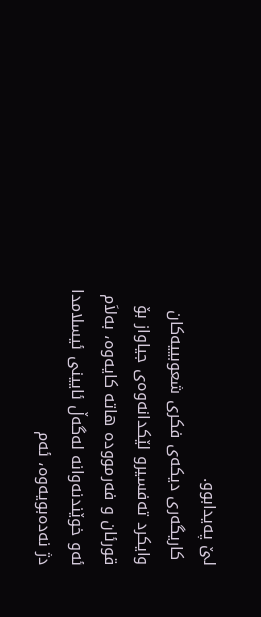لێ‌ په‌یدابوو.
 كاریگه‌ری‌ دیكه‌ی‌ فكری‌ شعوبییه‌كان وایكرد ته‌فسیرو لێكدانه‌وه‌ی‌ جیاواز بۆ قورئان و فه‌رمووده‌ هاته‌ كایه‌وه‌، به‌لاَم ئه‌و خوێندنه‌وانه‌ له‌گه‌ڵ ئایینی‌ ئیسلامدا دژ نه‌ده‌بویه‌وه‌، ئه‌م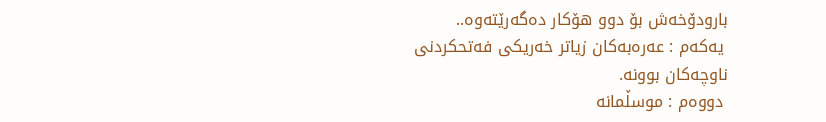بارودۆخه‌ش بۆ دوو هۆكار ده‌گه‌رێته‌وه‌..
 یه‌كه‌م : عه‌ره‌به‌كان زیاتر خه‌ریكی‌ فه‌تحكردنی‌ ناوچه‌كان بوونه‌.
 دووه‌م : موسڵمانه‌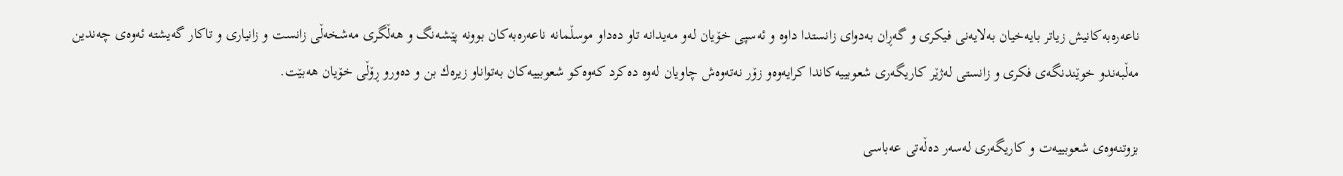ناعه‌ره‌به‌كانیش زیاتر بایه‌خیان به‌لایه‌نی‌ فیكری‌ و گه‌ڕان به‌دوای‌ زانستدا داوه‌ و ئه‌سپی‌ خۆیان له‌و مه‌یدانه‌ تاو ده‌داو موسڵمانه‌ ناعه‌ره‌به‌كان بوونه‌ پێشه‌نگ و هه‌ڵگری‌ مه‌شخه‌ڵی‌ زانست و زانیاری‌ و تاكار گه‌یشته‌ ئه‌وه‌ی‌ چه‌ندین مه‌ڵبه‌ندو خوێندنگه‌ی‌ فكری‌ و زانستی‌ له‌ژێر كاریگه‌ری‌ شعوبییه‌كاندا كرایه‌وه‌و زۆر نه‌ته‌وه‌ش چاویان له‌وه‌ ده‌كرد كه‌وه‌كو شعوبییه‌كان به‌تواناو زیره‌ك بن و ده‌ورو ڕۆڵی‌ خۆیان هه‌بێت.

بزوتنه‌وه‌ی‌ شعوبییه‌ت و كاریگه‌ری‌ له‌سه‌ر ده‌ڵه‌تی‌ عه‌باسی‌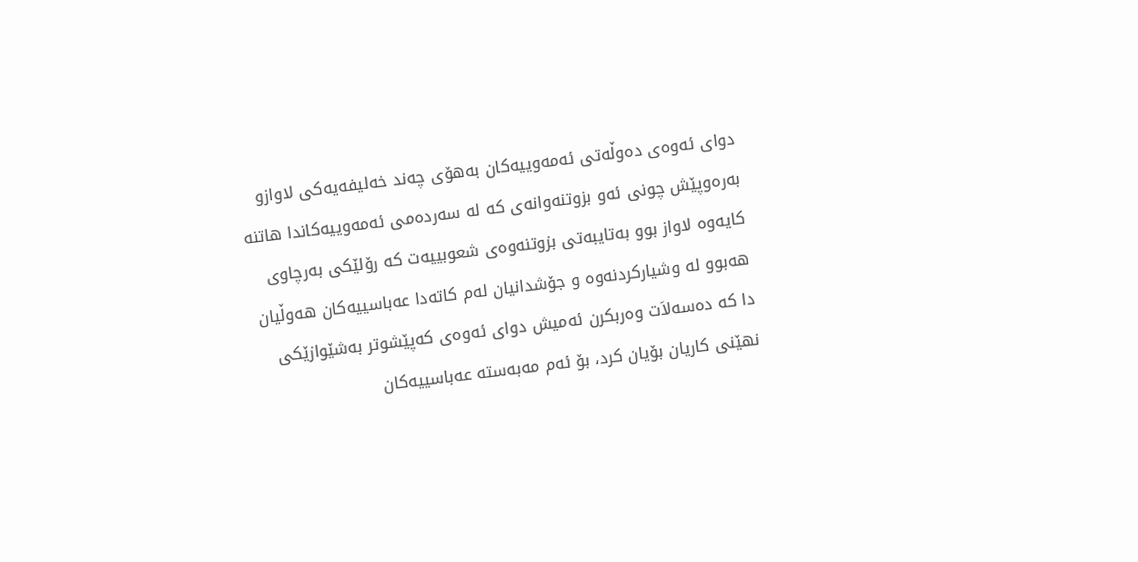دوای‌ ئه‌وه‌ی‌ ده‌وڵه‌تی‌ ئه‌مه‌وییه‌كان به‌هۆی‌ چه‌ند خه‌لیفه‌یه‌كی‌ لاوازو به‌ره‌وپێش چونی‌ ئه‌و بزوتنه‌وانه‌ی‌ كه‌ له‌ سه‌رده‌می‌ ئه‌مه‌وییه‌كاندا هاتنه‌ كایه‌وه‌ لاواز بوو به‌تایبه‌تی‌ بزوتنه‌وه‌ی‌ شعوبییه‌ت كه‌ رۆلێكی‌ به‌رچاوی‌ هه‌بوو له‌ وشیاركردنه‌وه‌ و جۆشدانیان له‌م كاته‌دا عه‌باسییه‌كان هه‌وڵیان دا كه‌ ده‌سه‌لاَت وه‌ربكرن ئه‌میش دوای‌ ئه‌وه‌ی‌ كه‌پێشوتر به‌شێوازێكی‌ نهێنی‌ كاریان بۆیان كرد، بۆ ئه‌م مه‌به‌سته‌ عه‌باسییه‌كان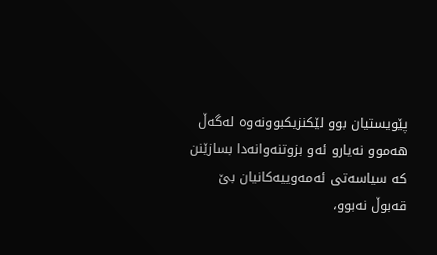پێویستیان بوو لێكنزیكبوونه‌وه‌ له‌گه‌ڵ هه‌موو نه‌یارو ئه‌و بزوتنه‌وانه‌دا بسازێنن كه‌ سیاسه‌تی‌ ئه‌مه‌وییه‌كانیان بێ‌ قه‌بوڵ نه‌بوو،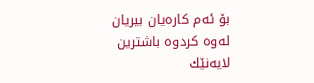بۆ ئه‌م كاره‌یان بیریان له‌وه‌ كردوه‌ باشترین لایه‌نێك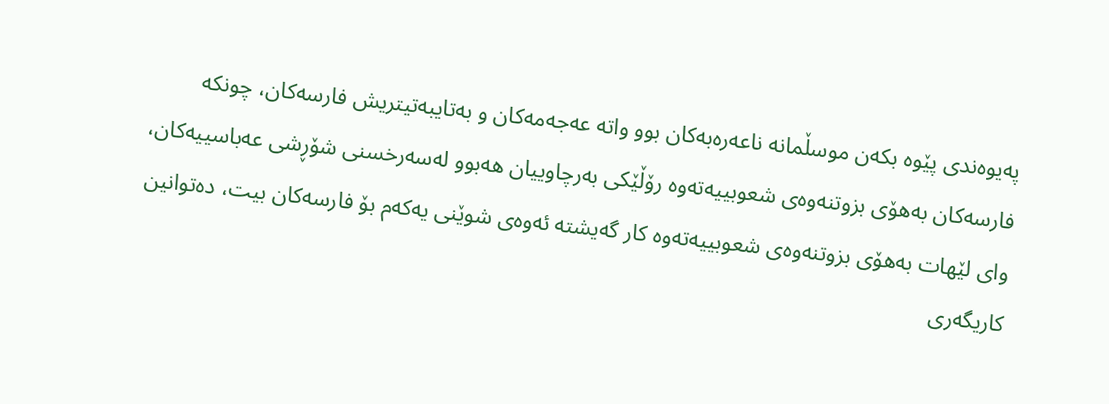په‌یوه‌ندی‌ پێوه‌ بكه‌ن موسڵمانه‌ ناعه‌ره‌به‌كان بوو واته‌ عه‌جه‌مه‌كان و به‌تایبه‌تیتریش فارسه‌كان، چونكه‌ فارسه‌كان به‌هۆی‌ بزوتنه‌وه‌ی‌ شعوبییه‌ته‌وه‌ رۆڵێكی‌ به‌رچاوییان هه‌بوو له‌سه‌رخسنی‌ شۆڕشی‌ عه‌باسییه‌كان، وای‌ لێهات به‌هۆی‌ بزوتنه‌وه‌ی‌ شعوبییه‌ته‌وه‌ كار گه‌یشته‌ ئه‌وه‌ی‌ شوێنی‌ یه‌كه‌م بۆ فارسه‌كان بیت، ده‌توانین كاریگه‌ری‌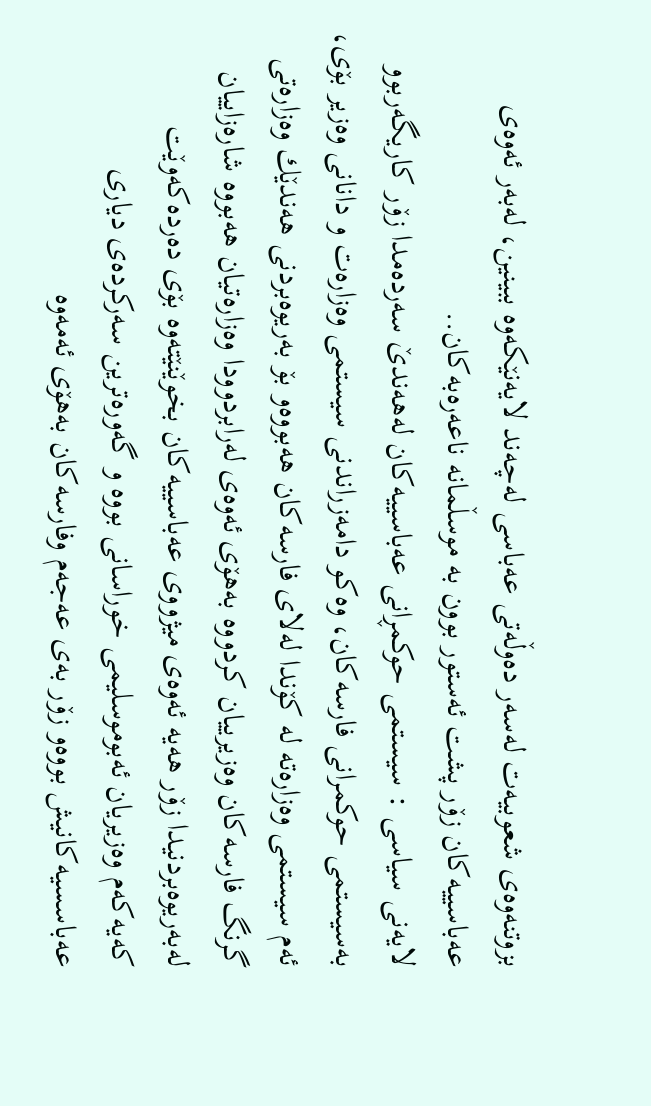بزوتنه‌وه‌ی‌ شعوبیه‌ت له‌سه‌ر ده‌وڵه‌تی‌ عه‌باسی‌ له‌چه‌ند لایه‌نێكه‌وه‌ ببینین، له‌به‌ر ئه‌وه‌ی‌ عه‌باسییه‌كان زۆر پشت ئه‌ستور بوون به‌ موسڵمانه‌ ناعه‌ره‌به‌كان..
لایه‌نی‌ سیاسی‌ : سیستمی‌ حوكمڕانی‌ عه‌باسییه‌كان له‌هه‌ندێ‌ سه‌رده‌مدا زۆر كاریگه‌ربوو به‌سیستمی‌ حوكمرانی‌ فارسه‌كان، وه‌كو دامه‌زراندنی‌ سیستمی‌ وه‌زاره‌ت و دانانی‌ وه‌زیر بۆی‌، ئه‌م سیستمی‌ وه‌زاره‌ته‌ له‌ كۆندا له‌لای‌ فارسه‌كان هه‌بووه‌و بۆ به‌ریوه‌بردنی‌ هه‌ندێك وه‌زاره‌تی‌ گرنگ فارسه‌كان وه‌زیرییان كردووه‌ به‌هۆی‌ ئه‌وه‌ی‌ له‌رابردوودا وه‌زاره‌تیان هه‌بووه‌ شاره‌زاییان له‌به‌ریوه‌بردنیدا زۆر هه‌یه‌ ئه‌وه‌ی‌ میژووی‌ عه‌باسییه‌كان بخوێنێته‌وه‌ بۆی‌ ده‌رده‌كه‌وێت كه‌یه‌كه‌م وه‌زیریان ئه‌بوموسلیمی‌ خوراسانی‌ بووه‌ و گه‌وره‌ترین سه‌ركرده‌ی‌ دیاری‌ عه‌باسسیه‌كانیش بووه‌و زۆر به‌ی‌ عه‌جه‌م وفارسه‌كان به‌هۆی‌ ئه‌مه‌وه‌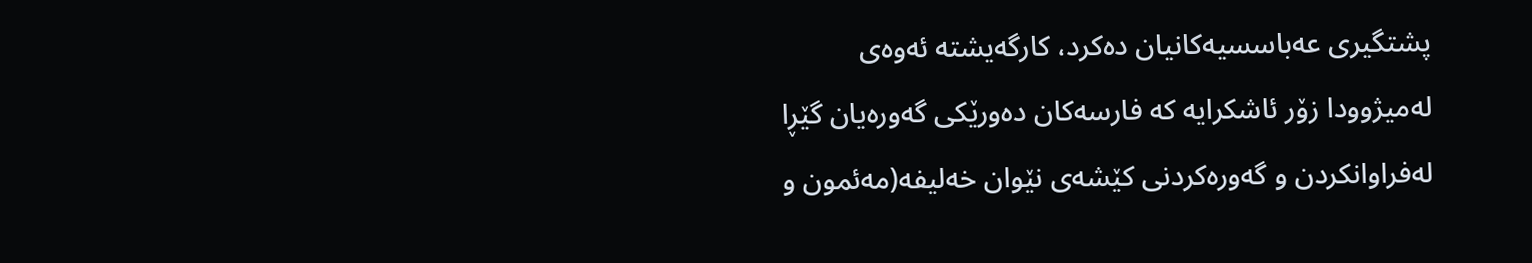پشتگیری‌ عه‌باسسیه‌كانیان ده‌كرد، كارگه‌یشته‌ ئه‌وه‌ی‌ له‌میژوودا زۆر ئاشكرایه‌ كه‌ فارسه‌كان ده‌ورێكی‌ گه‌وره‌یان گێڕا له‌فراوانكردن و گه‌وره‌كردنی‌ كێشه‌ی‌ نێوان خه‌لیفه‌(مه‌ئمون و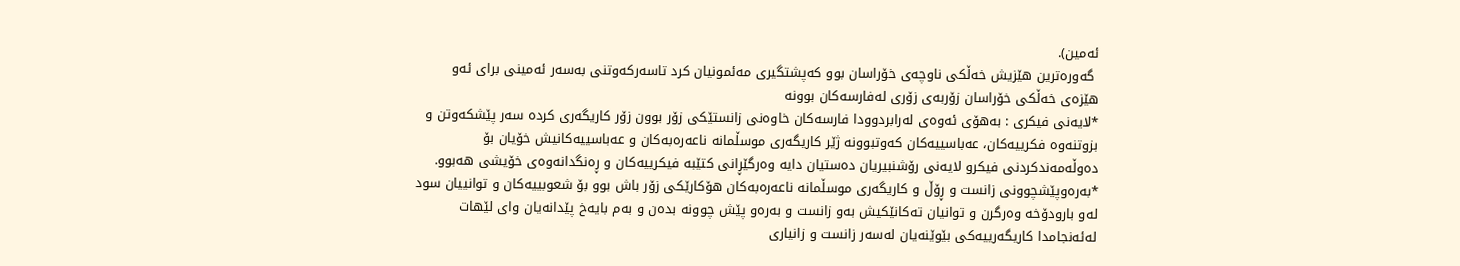ئه‌مین).
 گه‌وره‌ترین هێزیش خه‌ڵكی‌ ناوچه‌ی‌ خۆراسان بوو كه‌پشتگیری‌ مه‌ئمونیان كرد تاسه‌ركه‌وتنی‌ به‌سه‌ر ئه‌مینی‌ برای‌ ئه‌و هێزه‌ی‌ خه‌ڵكی‌ خۆراسان زۆربه‌ی‌ زۆری‌ له‌فارسه‌كان بوونه‌
*لایه‌نی‌ فیكری‌ : به‌هۆی‌ ئه‌وه‌ی‌ له‌رابردوودا فارسه‌كان خاوه‌نی‌ زانستێكی‌ زۆر بوون زۆر كاریگه‌ری‌ كرده‌ سه‌ر پێشكه‌وتن و بزوتنه‌وه‌ فكرییه‌كان، عه‌باسییه‌كان كه‌وتبوونه‌ ژێر كاریگه‌ری‌ موسڵمانه‌ ناعه‌ره‌به‌كان و عه‌باسییه‌كانیش خۆیان بۆ ده‌وڵه‌مه‌ندكردنی‌ فیكرو لایه‌نی‌ رۆشنبیریان ده‌ستیان دایه‌ وه‌رگێڕانی‌ كتێبه‌ فیكرییه‌كان و ڕه‌نگدانه‌وه‌ی‌ خۆیشی‌ هه‌بوو.
*به‌ره‌وپێشچوونی‌ زانست و ڕۆڵ و كاریگه‌ری‌ موسڵمانه‌ ناعه‌ره‌به‌كان هۆكارێكی‌ زۆر باش بوو بۆ شعوبییه‌كان و توانییان سود له‌و بارودۆخه‌ وه‌رگرن و توانیان ته‌كانێكیش به‌و زانست و به‌ره‌و پێش چوونه‌ بده‌ن و به‌م بایه‌خ پێدانه‌یان وای‌ لێهات له‌ئه‌نجامدا كاریگه‌رییه‌كی‌ بێوێنه‌یان له‌سه‌ر زانست و زانیاری‌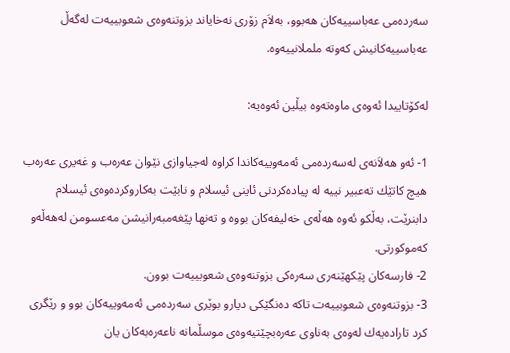سه‌رده‌می‌ عه‌باسییه‌كان هه‌بوو، به‌لاَم زۆری‌ نه‌خایاند بزوتنه‌وه‌ی‌ شعوبییه‌ت له‌گه‌ڵ عه‌باسییه‌كانیش كه‌وته‌ ململانییه‌وه‌.

له‌كۆتاییدا ئه‌وه‌ی‌ ماوه‌ته‌وه‌ بیڵین ئه‌وه‌یه‌:

1- ئه‌و هه‌لاَنه‌ی‌ له‌سه‌رده‌می‌ ئه‌مه‌وییه‌كاندا كراوه‌ له‌جیاوازی‌ نێوان عه‌ره‌ب و غه‌یری‌ عه‌ره‌ب هیچ كاتێك ته‌عبیر نییه‌ له‌ پیاده‌كردنی‌ ئاینی‌ ئیسلام و نابێت به‌كاروكرده‌وه‌ی‌ ئیسلام دابنرێت، به‌ڵكو ئه‌وه‌ هه‌ڵه‌ی‌ خه‌لیفه‌كان بووه‌ و ته‌نها پێغه‌مبه‌رانیشن مه‌عسومن له‌هه‌ڵه‌و كه‌موكورتی‌.
2- فارسه‌كان پێكهێنه‌ری‌ سه‌ره‌كی‌ بزوتنه‌وه‌ی‌ شعوبییه‌ت بوون.
3- بزوتنه‌وه‌ی‌ شعوبییه‌ت تاكه‌ ده‌نگێكی‌ دیارو بوێری‌ سه‌رده‌می‌ ئه‌مه‌وییه‌كان بوو و رێگری‌ كرد تاراده‌یه‌ك له‌وه‌ی‌ به‌ناوی‌ عه‌ره‌بچێتیه‌وه‌ی‌ موسڵمانه‌ ناعه‌ره‌به‌كان یان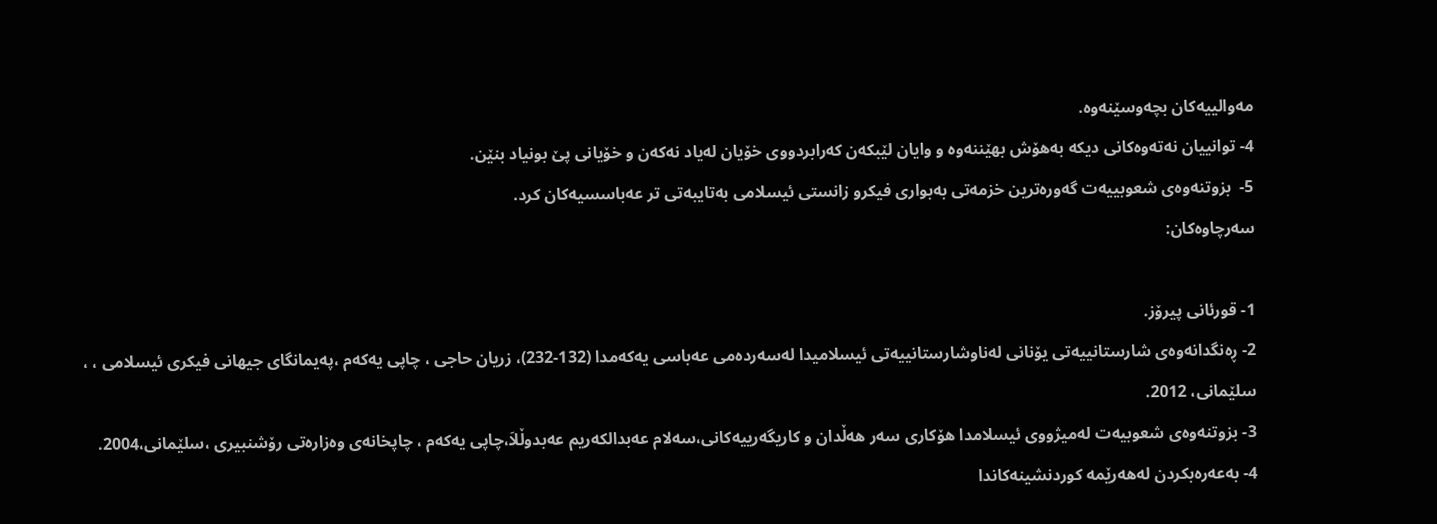مه‌والییه‌كان بچه‌وسێنه‌وه‌.
4- توانییان نه‌ته‌وه‌كانی‌ دیكه‌ به‌هۆش بهێننه‌وه‌ و وایان لێبكه‌ن كه‌رابردووی‌ خۆیان له‌یاد نه‌كه‌ن و خۆیانی‌ پێ بونیاد بنێن.
5-  بزوتنه‌وه‌ی‌ شعوبییه‌ت گه‌وره‌ترین خزمه‌تی‌ به‌بواری‌ فیكرو زانستی‌ ئیسلامی‌ به‌تایبه‌تی‌ تر عه‌باسسیه‌كان كرد.
سه‌رچاوه‌كان:

1- قورئانی‌ پیرۆز.
2- ڕه‌نگدانه‌وه‌ی‌ شارستانییه‌تی‌ یۆنانی‌ له‌ناوشارستانییه‌تی‌ ئیسلامیدا له‌سه‌رده‌می‌ عه‌باسی‌ یه‌كه‌مدا (132-232)، زریان حاجی‌ ، چاپی‌ یه‌كه‌م ،په‌یمانگای‌ جیهانی‌ فیكری‌ ئیسلامی‌ ، ، سلێمانی‌، 2012.
3- بزوتنه‌وه‌ی‌ شعوبیه‌ت له‌میژووی‌ ئیسلامدا هۆكاری‌ سه‌ر هه‌ڵدان و كاریگه‌رییه‌كانی‌،سه‌لام عه‌بدالكه‌ریم عه‌بدوڵلاَ،چاپی‌ یه‌كه‌م ، چاپخانه‌ی‌ وه‌زاره‌تی‌ رۆشنبیری‌ ،سلێمانی‌،2004.
4- به‌عه‌ره‌بكردن له‌هه‌رێمه‌ كوردنشینه‌كاندا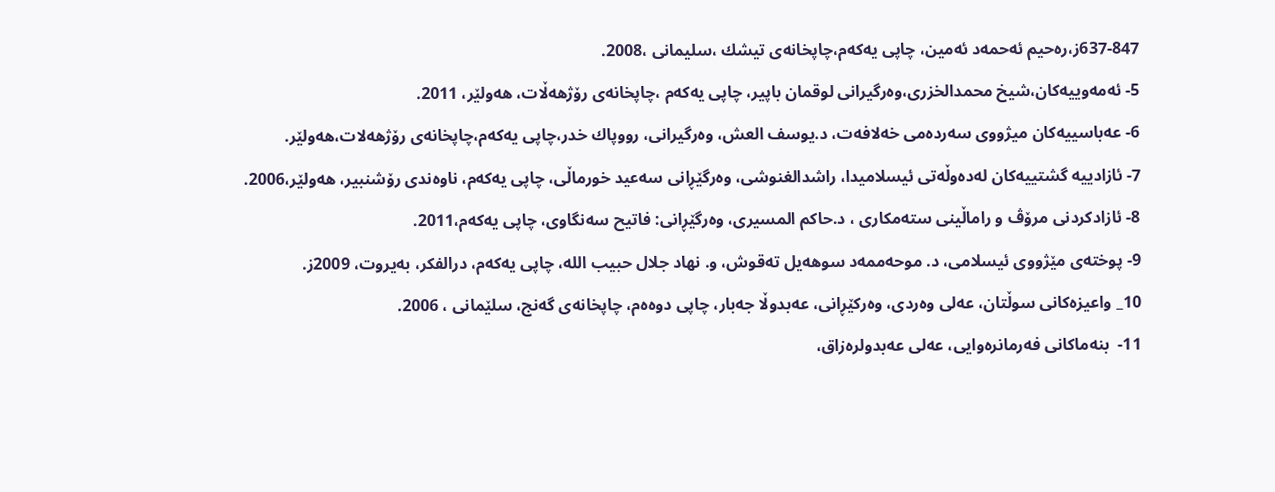637-847ز،ره‌حیم ئه‌حمه‌د ئه‌مین، چاپی‌ یه‌كه‌م،چاپخانه‌ی‌ تیشك ،سلیمانی‌ ،2008.
5- ئه‌مه‌وییه‌كان،شیخ محمدالخزری‌،وه‌رگیرانی‌ لوقمان باپیر، چاپی‌ یه‌كه‌م ،چاپخانه‌ی‌ رۆژهه‌ڵات، هه‌ولێر، 2011.
6- عه‌باسییه‌كان میژووی‌ سه‌رده‌می‌ خه‌لافه‌ت، د.یوسف العش، وه‌رگیرانی‌، رووپاك خدر،چاپی‌ یه‌كه‌م،چاپخانه‌ی‌ رۆژهه‌لات،هه‌ولێر.
7- ئازادییه‌ گشتییه‌كان له‌ده‌وڵه‌تی‌ ئیسلامیدا، راشدالغنوشی‌، وه‌رگێڕانی‌ سه‌عید خورماڵی‌، چاپی‌ یه‌كه‌م، ناوه‌ندی‌ رۆشنبیر، هه‌ولێر،2006.
8- ئازادكردنی‌ مرۆڤ و راماڵینی‌ سته‌مكاری‌ ، د.حاكم المسیری‌، وه‌رگێڕانی‌: فاتیح سه‌نگاوی‌، چاپی‌ یه‌كه‌م،2011.
9- پوخته‌ی‌ مێژووی‌ ئیسلامی‌، د. موحه‌ممه‌د سوهه‌یل ته‌قوش، و. نهاد جلال حبیب الله‌، چاپی‌ یه‌كه‌م، درالفكر، به‌یروت، 2009ز.
10_ واعیزه‌كانی‌ سوڵتان، عه‌لی‌ وه‌ردی‌، وه‌ركێڕانی‌، عه‌بدوڵا جه‌بار، چاپی‌ دوه‌ه‌م، چاپخانه‌ی‌ گه‌نج، سلێمانی‌ ، 2006.
11-  بنه‌ماكانی‌ فه‌رمانره‌وایی‌، عه‌لی‌ عه‌بدولره‌زاق،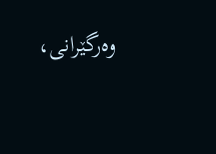وه‌رگێرانی‌،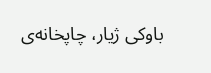باوكی‌ ژیار، چاپخانه‌ی‌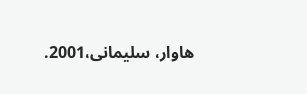هاوار، سلیمانی‌،2001.